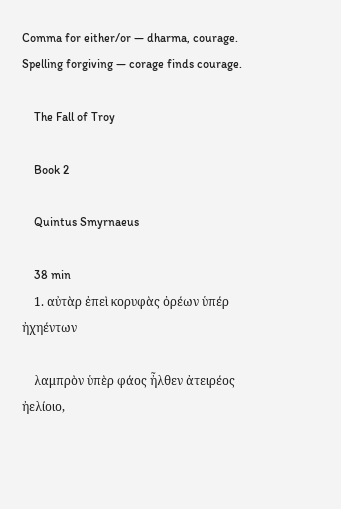Comma for either/or — dharma, courage. Spelling forgiving — corage finds courage.

    The Fall of Troy

    Book 2

    Quintus Smyrnaeus

    38 min
    1. αὐτὰρ ἐπεὶ κορυφὰς ὀρέων ὑπέρ ἠχηέντων

    λαμπρὸν ὑπὲρ φάος ἦλθεν ἀτειρέος ἠελίοιο,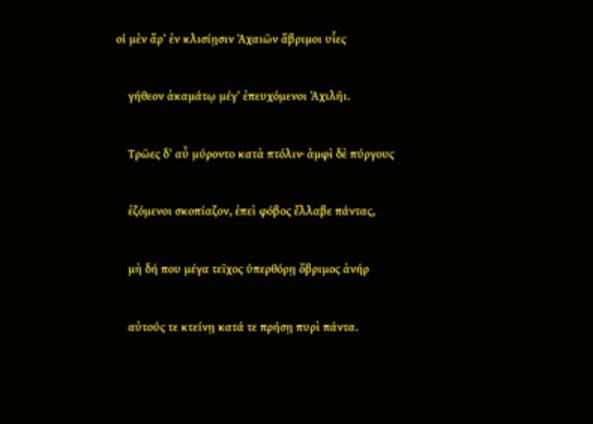οἱ μὲν ἄρʼ ἐν κλισίῃσιν Ἀχαιῶν ἄβριμοι υἷες

    γήθεον ἀκαμάτῳ μέγʼ ἐπευχόμενοι Ἀχιλῆι.

    Τρῶες δʼ αὖ μύροντο κατὰ πτόλιν· ἀμφὶ δὲ πύργους

    ἐζόμενοι σκοπίαζον, ἐπεὶ φόβος ἔλλαβε πάντας,

    μὴ δή που μέγα τεῖχος ὑπερθόρῃ ὄβριμος ἀνήρ

    αὐτούς τε κτείνῃ κατά τε πρήσῃ πυρὶ πάντα.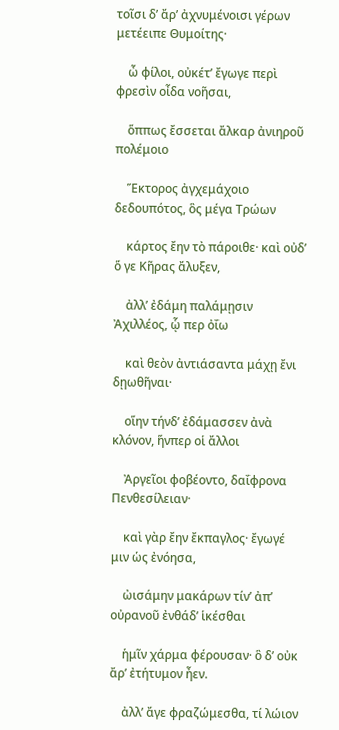τοῖσι δʼ ἄρʼ ἀχνυμένοισι γέρων μετέειπε Θυμοίτης·

    ὦ φίλοι, οὐκέτʼ ἔγωγε περὶ φρεσὶν οἶδα νοῆσαι,

    ὅππως ἔσσεται ἄλκαρ ἀνιηροῦ πολέμοιο

    Ἕκτορος ἀγχεμάχοιο δεδουπότος, ὃς μέγα Τρώων

    κάρτος ἔην τὸ πάροιθε· καὶ οὐδʼ ὅ γε Κῆρας ἄλυξεν,

    ἀλλʼ ἐδάμη παλάμῃσιν Ἀχιλλέος, ᾧ περ ὀΐω

    καὶ θεὸν ἀντιάσαντα μάχῃ ἔνι δῃωθῆναι·

    οἵην τήνδʼ ἐδάμασσεν ἀνὰ κλόνον, ἥνπερ οἱ ἄλλοι

    Ἀργεῖοι φοβέοντο, δαΐφρονα Πενθεσίλειαν·

    καὶ γὰρ ἔην ἔκπαγλος· ἔγωγέ μιν ὡς ἐνόησα,

    ὠισάμην μακάρων τίνʼ ἀπʼ οὐρανοῦ ἐνθάδʼ ἱκέσθαι

    ἡμῖν χάρμα φέρουσαν· ὃ δʼ οὐκ ἄρʼ ἐτήτυμον ἦεν.

    ἀλλʼ ἄγε φραζώμεσθα, τί λώιον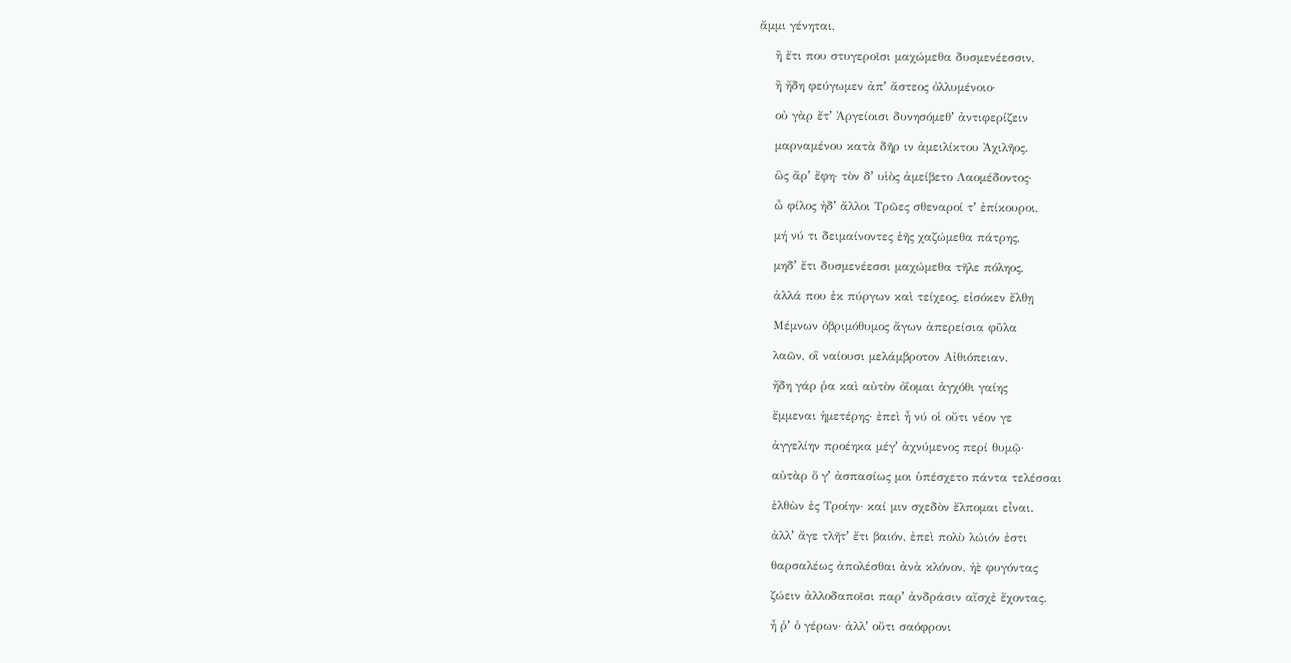ἄμμι γένηται,

    ἢ ἔτι που στυγεροῖσι μαχώμεθα δυσμενέεσσιν,

    ἢ ἤδη φεύγωμεν ἀπʼ ἄστεος ὀλλυμένοιο·

    οὐ γὰρ ἔτʼ Ἀργείοισι δυνησόμεθʼ ἀντιφερίζειν

    μαρναμένου κατὰ δῆρ ιν ἀμειλίκτου Ἀχιλῆος.

    ὣς ἄρʼ ἔφη· τὸν δʼ υἱὸς ἀμείβετο Λαομέδοντος·

    ὦ φίλος ἠδʼ ἄλλοι Τρῶες σθεναροί τʼ ἐπίκουροι,

    μή νύ τι δειμαίνοντες ἑῆς χαζώμεθα πάτρης,

    μηδʼ ἔτι δυσμενέεσσι μαχώμεθα τῆλε πόληος,

    ἀλλά που ἐκ πύργων καὶ τείχεος, εἰσόκεν ἔλθῃ

    Μέμνων ὀβριμόθυμος ἄγων ἀπερείσια φῦλα

    λαῶν, οἳ ναίουσι μελάμβροτον Αἰθιόπειαν.

    ἤδη γάρ ῥα καὶ αὐτὸν ὀΐομαι ἀγχόθι γαίης

    ἔμμεναι ἡμετέρης· ἐπεὶ ἦ νύ οἱ οὔτι νέον γε

    ἀγγελίην προέηκα μέγʼ ἀχνύμενος περί θυμῷ·

    αὐτὰρ ὅ γʼ ἀσπασίως μοι ὑπέσχετο πάντα τελέσσαι

    ἐλθὼν ἐς Τροίην· καί μιν σχεδὸν ἔλπομαι εἶναι.

    ἀλλʼ ἄγε τλῆτʼ ἔτι βαιόν, ἐπεὶ πολὺ λώιόν ἐστι

    θαρσαλέως ἀπολέσθαι ἀνὰ κλόνον, ἠὲ φυγόντας

    ζώειν ἀλλοδαποῖσι παρʼ ἀνδράσιν αἴσχἐ ἔχοντας.

    ἦ ῥʼ ὁ γέρων· ἀλλʼ οὔτι σαόφρονι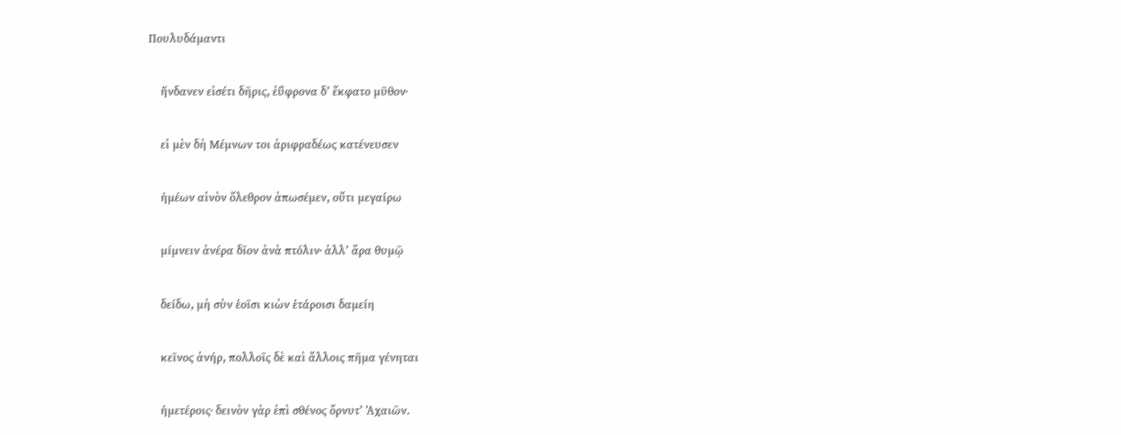Πουλυδάμαντι

    ἥνδανεν εἰσέτι δῆρις, ἐΰφρονα δʼ ἔκφατο μῦθον·

    εἰ μὲν δὴ Μέμνων τοι ἀριφραδέως κατένευσεν

    ἡμέων αἰνὸν ὄλεθρον ἀπωσέμεν, οὔτι μεγαίρω

    μίμνειν ἀνέρα δῖον ἀνὰ πτόλιν· ἀλλʼ ἄρα θυμῷ

    δείδω, μὴ σὺν ἑοῖσι κιὼν ἑτάροισι δαμείη

    κεῖνος ἀνήρ, πολλοῖς δὲ καὶ ἄλλοις πῆμα γένηται

    ἡμετέροις· δεινὸν γὰρ ἐπὶ σθένος ὄρνυτʼ Ἀχαιῶν.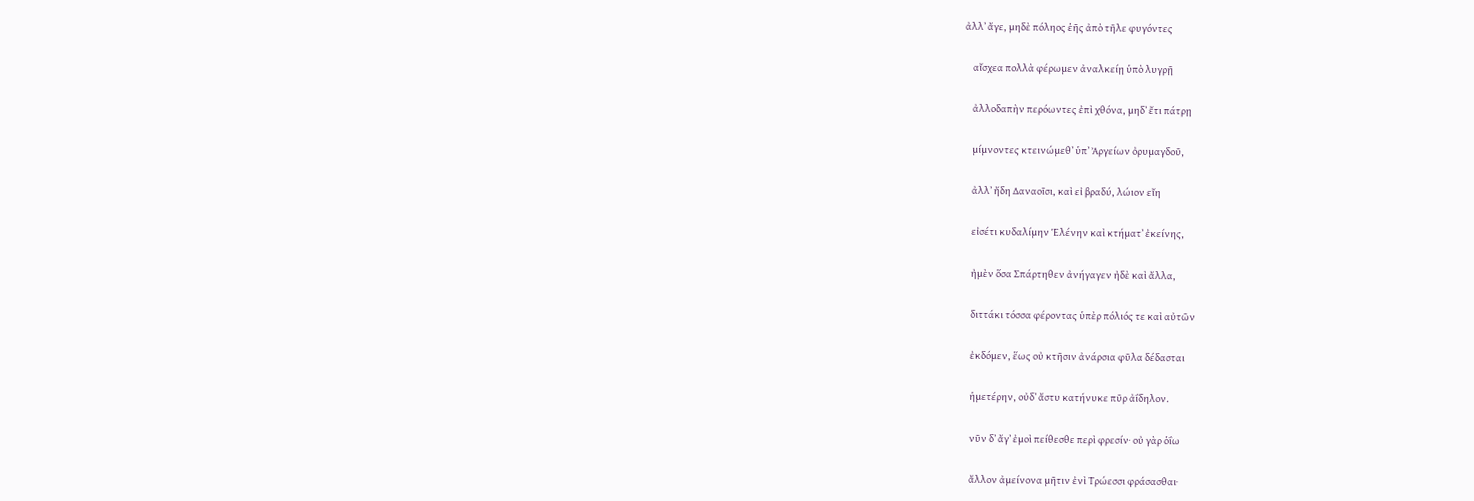ἀλλʼ ἄγε, μηδὲ πόληος ἑῆς ἀπὸ τῆλε φυγόντες

    αἴσχεα πολλὰ φέρωμεν ἀναλκείῃ ὑπὸ λυγρῇ

    ἀλλοδαπὴν περόωντες ἐπὶ χθόνα, μηδʼ ἔτι πάτρῃ

    μίμνοντες κτεινώμεθʼ ὑπʼ Ἀργείων ὀρυμαγδοῦ,

    ἀλλʼ ἤδη Δαναοῖσι, καὶ εἰ βραδύ, λώιον εἴη

    εἰσέτι κυδαλίμην Ἑλένην καὶ κτήματʼ ἐκείνης,

    ἠμὲν ὅσα Σπάρτηθεν ἀνήγαγεν ἠδὲ καὶ ἄλλα,

    διττάκι τόσσα φέροντας ὑπὲρ πόλιός τε καὶ αὐτῶν

    ἐκδόμεν, ἕως οὐ κτῆσιν ἀνάρσια φῦλα δέδασται

    ἡμετέρην, οὐδʼ ἄστυ κατήνυκε πῦρ ἀΐδηλον.

    νῦν δʼ ἄγʼ ἐμοὶ πείθεσθε περὶ φρεσίν· οὐ γὰρ ὁΐω

    ἄλλον ἀμείνονα μῆτιν ἐνὶ Τρώεσσι φράσασθαι·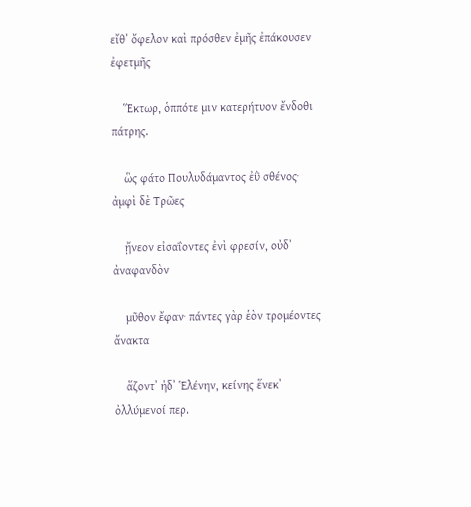εἴθʼ ὄφελον καὶ πρόσθεν ἐμῆς ἐπάκουσεν ἐφετμῆς

    Ἕκτωρ, ὁππότε μιν κατερήτυον ἔνδοθι πάτρης.

    ὣς φάτο Πουλυδάμαντος ἐῢ σθένος· ἀμφὶ δὲ Τρῶες

    ᾔνεον εἰσαΐοντες ἐνὶ φρεσίν, οὐδʼ ἀναφανδὸν

    μῦθον ἔφαν· πάντες γὰρ ἑὸν τρομέοντες ἄνακτα

    ἅζοντʼ ἠδʼ Ἑλένην, κείνης ἕνεκʼ ὀλλύμενοί περ.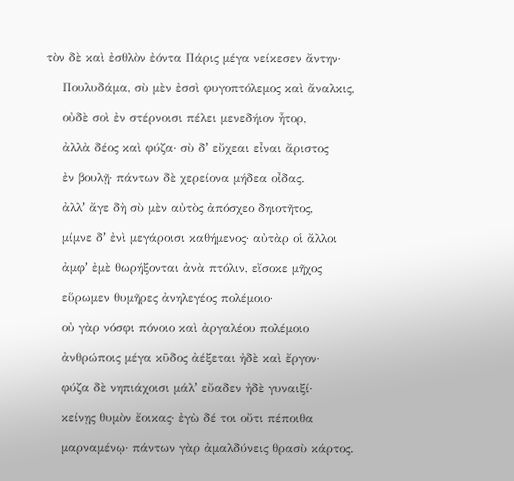τὸν δὲ καὶ ἐσθλὸν ἐόντα Πάρις μέγα νείκεσεν ἄντην·

    Πουλυδάμα, σὺ μὲν ἐσσὶ φυγοπτόλεμος καὶ ἄναλκις,

    οὐδὲ σοὶ ἐν στέρνοισι πέλει μενεδήιον ἦτορ,

    ἀλλὰ δέος καὶ φύζα· σὺ δʼ εὔχεαι εἶναι ἄριστος

    ἐν βουλῇ· πάντων δὲ χερείονα μήδεα οἶδας.

    ἀλλʼ ἄγε δὴ σὺ μὲν αὐτὸς ἀπόσχεο δηιοτῆτος,

    μίμνε δʼ ἐνὶ μεγάροισι καθήμενος· αὐτὰρ οἱ ἄλλοι

    ἀμφʼ ἐμὲ θωρήξονται ἀνὰ πτόλιν, εἴσοκε μῆχος

    εὕρωμεν θυμῆρες ἀνηλεγέος πολέμοιο·

    οὐ γὰρ νόσφι πόνοιο καὶ ἀργαλέου πολέμοιο

    ἀνθρώποις μέγα κῦδος ἀέξεται ἠδὲ καὶ ἔργον·

    φύζα δὲ νηπιάχοισι μάλʼ εὔαδεν ἠδὲ γυναιξί·

    κείνῃς θυμὸν ἔοικας· ἐγὼ δέ τοι οὔτι πέποιθα

    μαρναμένῳ· πάντων γὰρ ἀμαλδύνεις θρασὺ κάρτος.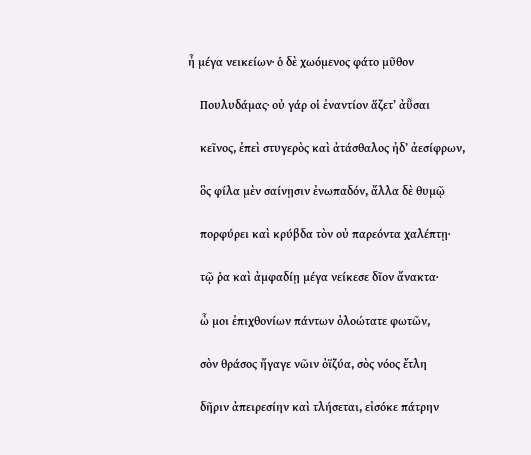ἦ μέγα νεικείων· ὁ δὲ χωόμενος φάτο μῦθον

    Πουλυδάμας· οὐ γάρ οἱ ἐναντίον ἅζετʼ ἀῧσαι

    κεῖνος, ἐπεὶ στυγερὸς καὶ ἀτάσθαλος ἠδʼ ἀεσίφρων,

    ὃς φίλα μὲν σαίνῃσιν ἐνωπαδόν, ἄλλα δὲ θυμῷ

    πορφύρει καὶ κρύβδα τὸν οὐ παρεόντα χαλέπτῃ·

    τῷ ῥα καὶ ἀμφαδίῃ μέγα νείκεσε δῖον ἄνακτα·

    ὦ μοι ἐπιχθονίων πάντων ὀλοώτατε φωτῶν,

    σὸν θράσος ἤγαγε νῶιν ὀϊζύα, σὸς νόος ἔτλη

    δῆριν ἀπειρεσίην καὶ τλήσεται, εἰσόκε πάτρην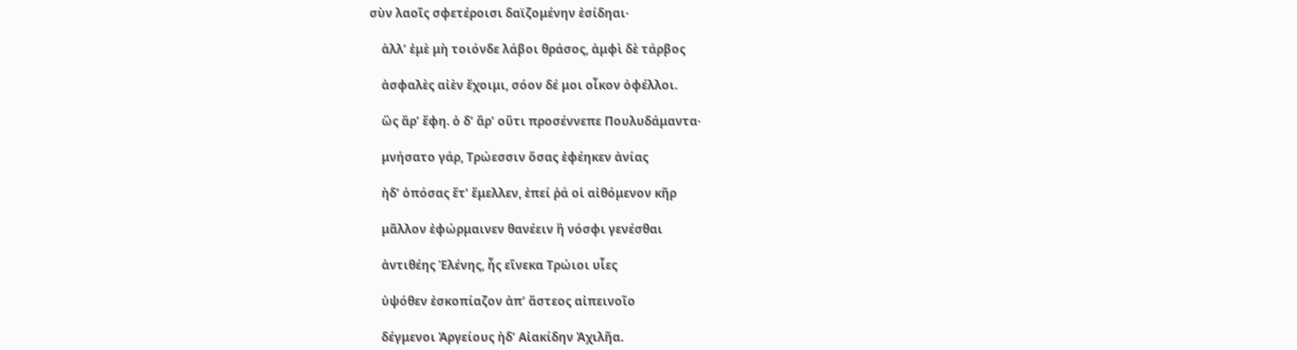σὺν λαοῖς σφετέροισι δαϊζομένην ἐσίδηαι·

    ἀλλʼ ἐμὲ μὴ τοιόνδε λάβοι θράσος, ἀμφὶ δὲ τάρβος

    ἀσφαλὲς αἰὲν ἔχοιμι, σόον δέ μοι οἶκον ὀφέλλοι.

    ὣς ἄρʼ ἔφη. ὁ δʼ ἄρʼ οὔτι προσέννεπε Πουλυδάμαντα·

    μνήσατο γάρ, Τρώεσσιν ὅσας ἐφέηκεν ἀνίας

    ἠδʼ ὁπόσας ἔτʼ ἔμελλεν, ἐπεί ῥά οἱ αἰθόμενον κῆρ

    μᾶλλον ἐφώρμαινεν θανέειν ἢ νόσφι γενέσθαι

    ἀντιθέης Ἑλένης, ἧς εἵνεκα Τρώιοι υἷες

    ὑψόθεν ἐσκοπίαζον ἀπʼ ἄστεος αἰπεινοῖο

    δέγμενοι Ἀργείους ἠδʼ Αἰακίδην Ἀχιλῆα.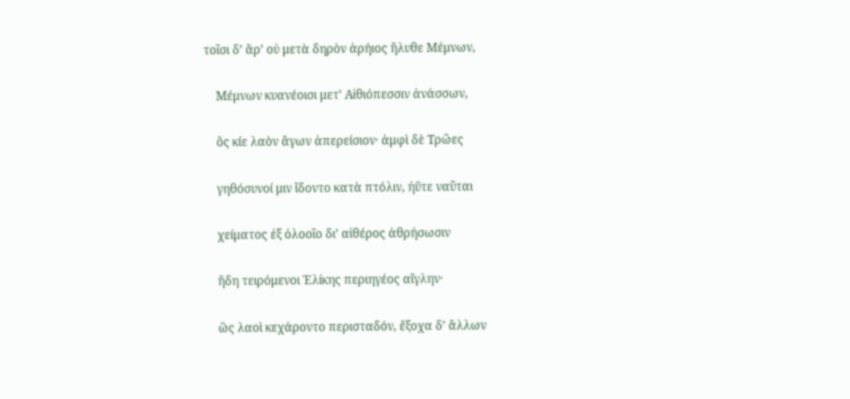τοῖσι δʼ ἄρʼ οὐ μετὰ δηρὸν ἀρήιος ἤλυθε Μέμνων,

    Μέμνων κυανέοισι μετʼ Αἰθιόπεσσιν ἀνάσσων,

    ὃς κίε λαὸν ἄγων ἀπερείσιον· ἀμφὶ δὲ Τρῶες

    γηθόσυνοί μιν ἴδοντο κατὰ πτόλιν, ἠΰτε ναῦται

    χείματος ἐξ ὀλοοῖο διʼ αἰθέρος ἀθρήσωσιν

    ἤδη τειρόμενοι Ἑλίκης περιηγέος αἴγλην·

    ὣς λαοὶ κεχάροντο περισταδόν, ἔξοχα δʼ ἄλλων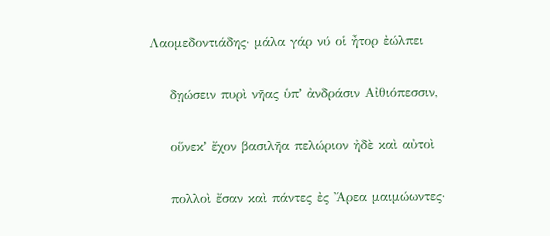Λαομεδοντιάδης· μάλα γάρ νύ οἱ ἦτορ ἐώλπει

    δῃώσειν πυρὶ νῆας ὑπʼ ἀνδράσιν Αἰθιόπεσσιν,

    οὕνεκʼ ἔχον βασιλῆα πελώριον ἠδὲ καὶ αὐτοὶ

    πολλοὶ ἔσαν καὶ πάντες ἐς Ἄρεα μαιμώωντες·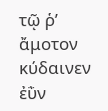τῷ ῥʼ ἄμοτον κύδαινεν ἐῢν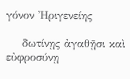γόνον Ἠριγενείης

    δωτίνῃς ἀγαθῇσι καὶ εὐφροσύνῃ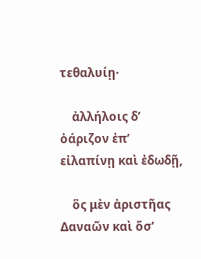τεθαλυίῃ·

    ἀλλήλοις δʼ ὀάριζον ἐπʼ εἰλαπίνῃ καὶ ἐδωδῇ,

    ὃς μὲν ἀριστῆας Δαναῶν καὶ ὅσʼ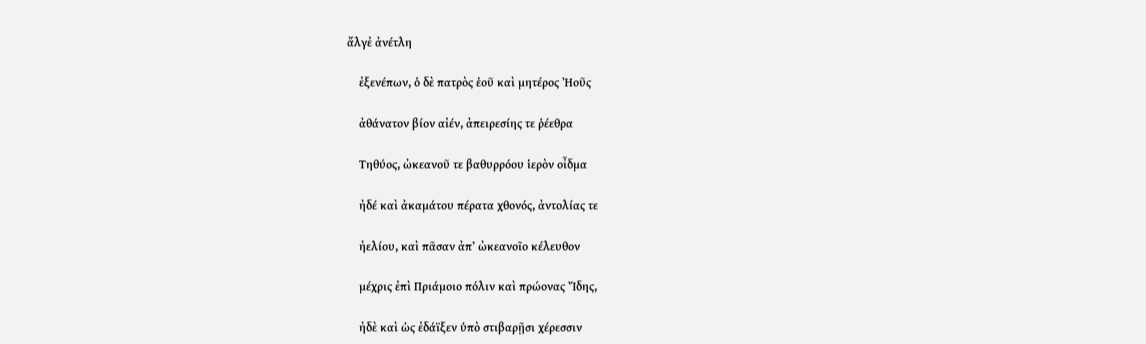ἄλγἐ ἀνέτλη

    ἐξενέπων, ὁ δὲ πατρὸς ἑοῦ καὶ μητέρος Ἠοῦς

    ἀθάνατον βίον αἰέν, ἀπειρεσίης τε ῥέεθρα

    Τηθύος, ὠκεανοῦ τε βαθυρρόου ἱερὸν οἶδμα

    ἠδέ καὶ ἀκαμάτου πέρατα χθονός, ἀντολίας τε

    ἠελίου, καὶ πᾶσαν ἀπʼ ὠκεανοῖο κέλευθον

    μέχρις ἐπὶ Πριάμοιο πόλιν καὶ πρώονας Ἴδης,

    ἠδὲ καὶ ὡς ἐδάϊξεν ὑπὸ στιβαρῇσι χέρεσσιν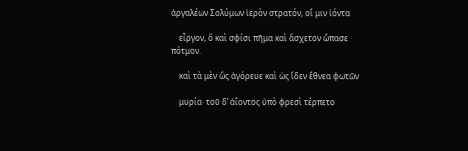ἀργαλέων Σολύμων ἱερὸν στρατόν, οἵ μιν ἰόντα

    εἶργον, ὃ καὶ σφίσι πῆμα καὶ ἄσχετον ὤπασε πότμον.

    καὶ τὰ μὲν ὣς ἀγόρευε καὶ ὡς ἴδεν ἔθνεα φωτῶν

    μυρία· τοῦ δʼ ἀΐοντος ὑπὸ φρεσὶ τέρπετο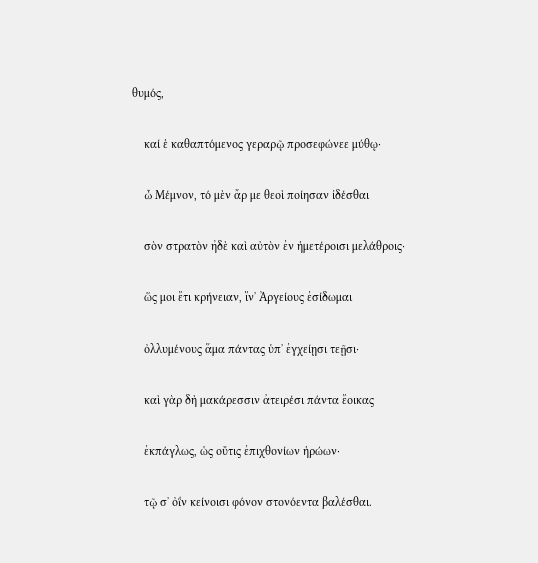θυμός,

    καί ἑ καθαπτόμενος γεραρῷ προσεφώνεε μύθῳ·

    ὦ Μέμνον, τό μὲν ἄρ με θεοὶ ποίησαν ἰδέσθαι

    σὸν στρατὸν ἠδὲ καὶ αὐτὸν ἐν ἡμετέροισι μελάθροις·

    ὥς μοι ἔτι κρήνειαν, ἵνʼ Ἀργείους ἐσίδωμαι

    ὀλλυμένους ἅμα πάντας ὑπʼ ἐγχείῃσι τεῇσι·

    καὶ γὰρ δὴ μακάρεσσιν ἀτειρέσι πάντα ἔοικας

    ἐκπάγλως, ὡς οὔτις ἐπιχθονίων ἡρώων·

    τῷ σʼ ὀΐν κείνοισι φόνον στονόεντα βαλέσθαι.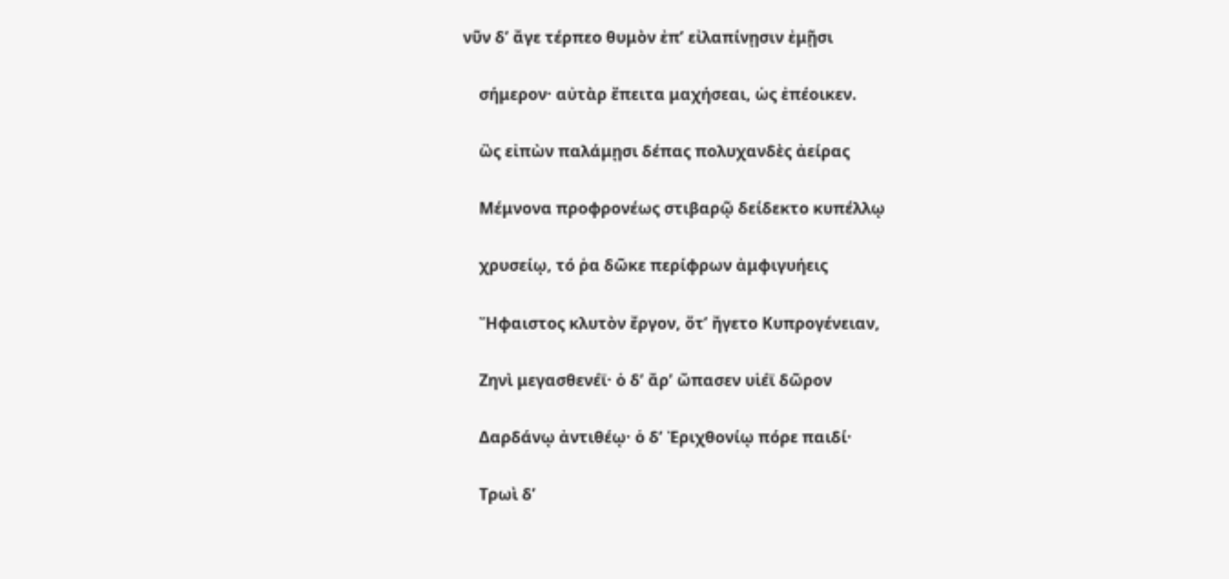νῦν δʼ ἄγε τέρπεο θυμὸν ἐπʼ εἰλαπίνῃσιν ἐμῇσι

    σήμερον· αὐτὰρ ἔπειτα μαχήσεαι, ὡς ἐπέοικεν.

    ὣς εἰπὼν παλάμῃσι δέπας πολυχανδὲς ἀείρας

    Μέμνονα προφρονέως στιβαρῷ δείδεκτο κυπέλλῳ

    χρυσείῳ, τό ῥα δῶκε περίφρων ἀμφιγυήεις

    Ἥφαιστος κλυτὸν ἔργον, ὅτʼ ἤγετο Κυπρογένειαν,

    Ζηνὶ μεγασθενέϊ· ὁ δʼ ἄρʼ ὤπασεν υἱέϊ δῶρον

    Δαρδάνῳ ἀντιθέῳ· ὁ δʼ Ἐριχθονίῳ πόρε παιδί·

    Τρωὶ δʼ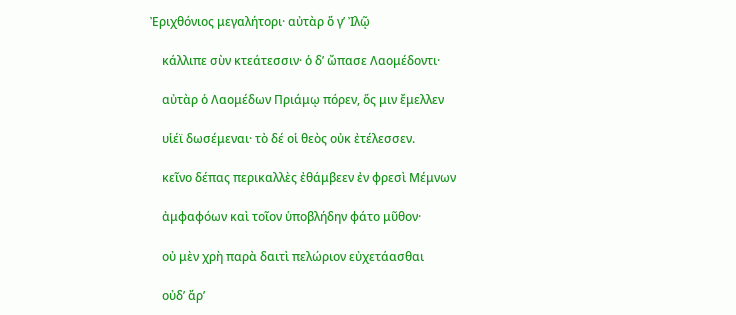Ἐριχθόνιος μεγαλήτορι· αὐτὰρ ὅ γʼ Ἰλῷ

    κάλλιπε σὺν κτεάτεσσιν· ὁ δʼ ὤπασε Λαομέδοντι·

    αὐτὰρ ὁ Λαομέδων Πριάμῳ πόρεν, ὅς μιν ἔμελλεν

    υἱέϊ δωσέμεναι· τὸ δέ οἱ θεὸς οὐκ ἐτέλεσσεν.

    κεῖνο δέπας περικαλλὲς ἐθάμβεεν ἐν φρεσὶ Μέμνων

    ἀμφαφόων καὶ τοῖον ὑποβλήδην φάτο μῦθον·

    οὐ μὲν χρὴ παρὰ δαιτὶ πελώριον εὐχετάασθαι

    οὐδʼ ἄρʼ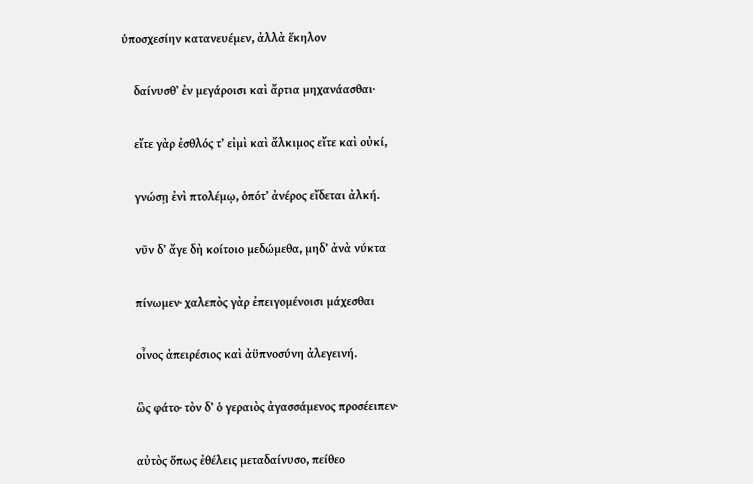ὑποσχεσίην κατανευέμεν, ἀλλὰ ἕκηλον

    δαίνυσθʼ ἐν μεγάροισι καὶ ἄρτια μηχανάασθαι·

    εἴτε γὰρ ἐσθλός τʼ εἰμὶ καὶ ἄλκιμος εἴτε καὶ οὐκί,

    γνώσῃ ἐνὶ πτολέμῳ, ὁπότʼ ἀνέρος εἴδεται ἀλκή.

    νῦν δʼ ἄγε δὴ κοίτοιο μεδώμεθα, μηδʼ ἀνὰ νύκτα

    πίνωμεν· χαλεπὸς γὰρ ἐπειγομένοισι μάχεσθαι

    οἶνος ἀπειρέσιος καὶ ἀϋπνοσύνη ἀλεγεινή.

    ὣς φάτο· τὸν δʼ ὁ γεραιὸς ἀγασσάμενος προσέειπεν·

    αὐτὸς ὅπως ἐθέλεις μεταδαίνυσο, πείθεο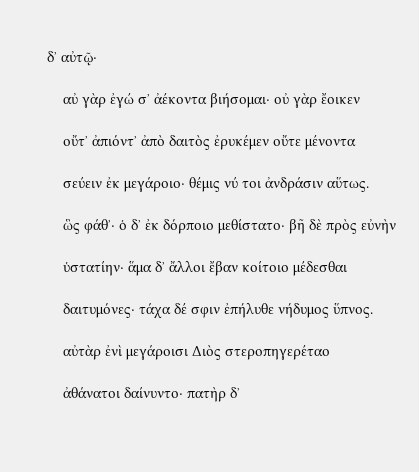δʼ αὐτῷ·

    αὐ γὰρ ἐγώ σʼ ἀέκοντα βιήσομαι· οὐ γὰρ ἔοικεν

    οὔτʼ ἀπιόντʼ ἀπὸ δαιτὸς ἐρυκέμεν οὔτε μένοντα

    σεύειν ἐκ μεγάροιο· θέμις νύ τοι ἀνδράσιν αὕτως.

    ὣς φάθʼ· ὁ δʼ ἐκ δόρποιο μεθίστατο· βῆ δὲ πρὸς εὐνὴν

    ὑστατίην· ἅμα δʼ ἄλλοι ἔβαν κοίτοιο μέδεσθαι

    δαιτυμόνες· τάχα δέ σφιν ἐπήλυθε νήδυμος ὕπνος.

    αὐτὰρ ἐνὶ μεγάροισι Διὸς στεροπηγερέταο

    ἀθάνατοι δαίνυντο· πατὴρ δʼ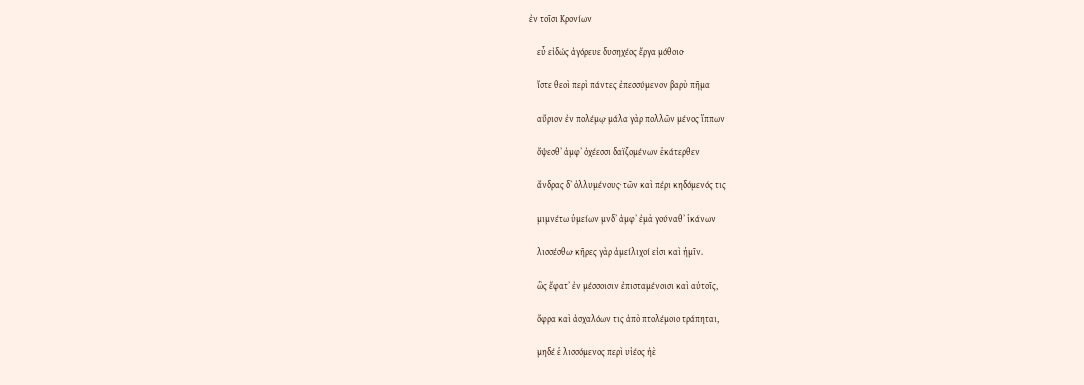ἐν τοῖσι Κρονίων

    εὖ εἰδώς ἀγόρευε δυσηχέος ἔργα μόθοιο·

    ἴστε θεοὶ περὶ πάντες ἐπεσσύμενον βαρὺ πῆμα

    αὔριον ἐν πολέμῳ· μάλα γὰρ πολλῶν μένος ἵππων

    ὄψεσθʼ ἀμφʼ ὀχέεσσι δαϊζομένων ἑκάτερθεν

    ἄνδρας δʼ ὀλλυμένους· τῶν καὶ πέρι κηδόμενός τις

    μιμνέτω ὑμείων μνδʼ ἀμφʼ ἐμὰ γούναθʼ ἱκάνων

    λισσέσθω· κῆρες γὰρ ἀμείλιχοί εἰσι καὶ ἡμῖν.

    ὣς ἔφατʼ ἐν μέσσοισιν ἐπισταμένοισι καὶ αὐτοῖς,

    ὄφρα καὶ ἀσχαλόων τις ἀπὸ πτολέμοιο τράπηται,

    μηδέ ἑ λισσόμενος περὶ υἱέος ἠὲ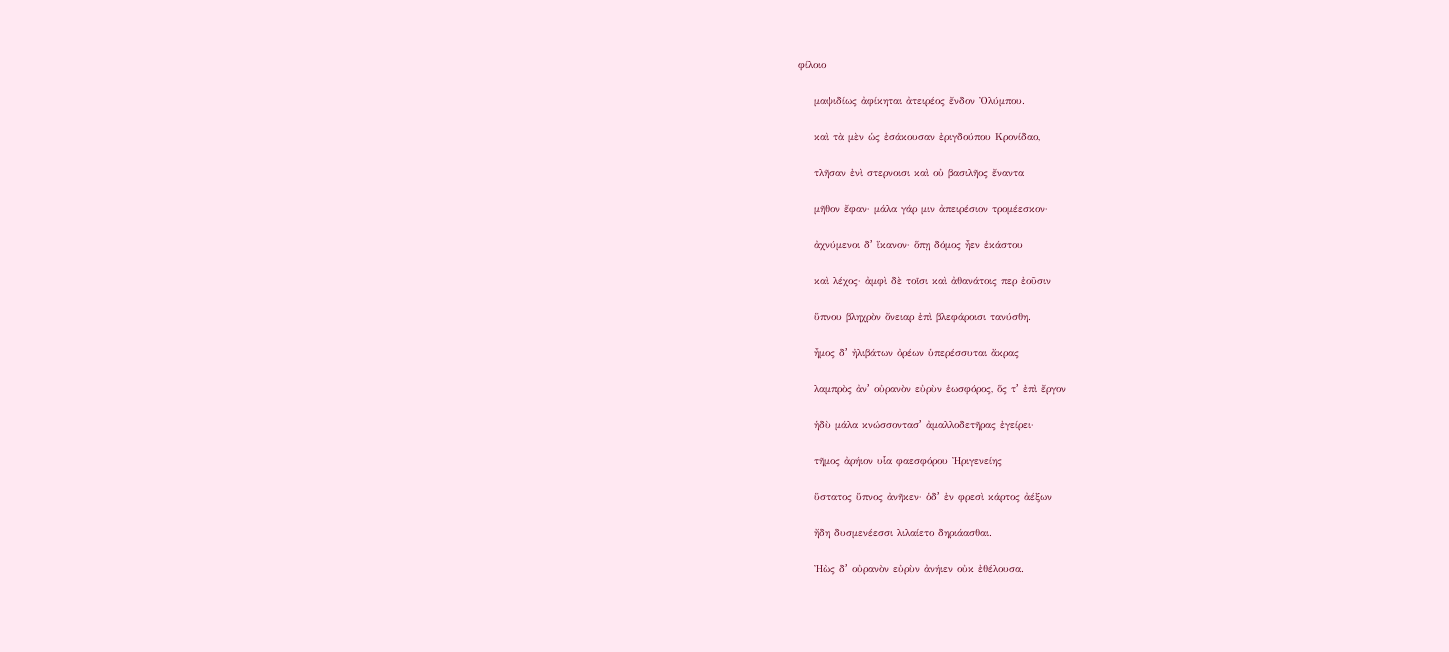φίλοιο

    μαψιδίως ἀφίκηται ἀτειρέος ἔνδον Ὀλύμπου.

    καὶ τὰ μὲν ὡς ἐσάκουσαν ἐριγδούπου Κρονίδαο,

    τλῆσαν ἐνὶ στερνοισι καὶ οὐ βασιλῆος ἔναντα

    μῆθον ἔφαν· μάλα γάρ μιν ἀπειρέσιον τρομέεσκον·

    ἀχνύμενοι δʼ ἵκανον· ὅπῃ δόμος ἦεν ἑκάστου

    καὶ λέχος· ἀμφὶ δὲ τοῖσι καὶ ἀθανάτοις περ ἐοῦσιν

    ὕπνου βληχρὸν ὄνειαρ ἐπὶ βλεφάροισι τανύσθη.

    ἦμος δʼ ἠλιβάτων ὀρέων ὑπερέσσυται ἄκρας

    λαμπρὸς ἀνʼ οὐρανὸν εὐρὺν ἑωσφόρος, ὅς τʼ ἐπὶ ἔργον

    ἡδὺ μάλα κνώσσοντασʼ ἀμαλλοδετῆρας ἐγείρει·

    τῆμος ἀρήιον υἷα φαεσφόρου Ἠριγενείης

    ὕστατος ὕπνος ἀνῆκεν· ὁδʼ ἐν φρεσὶ κάρτος ἀέξων

    ἤδη δυσμενέεσσι λιλαίετο δηριάασθαι.

    Ἠὼς δʼ οὐρανὸν εὐρὺν ἀνήιεν οὐκ ἐθέλουσα.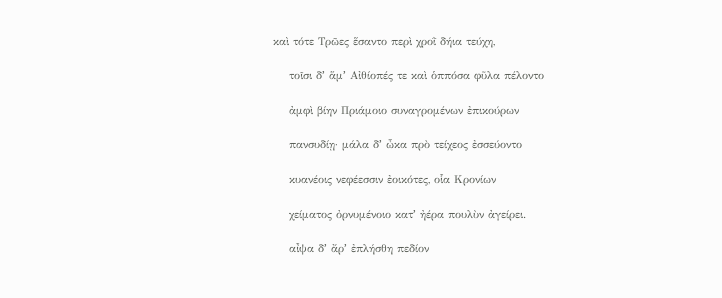καὶ τότε Τρῶες ἕσαντο περὶ χροῒ δήια τεύχη,

    τοῖσι δʼ ἅμʼ Αἰθίοπές τε καὶ ὁππόσα φῦλα πέλοντο

    ἀμφὶ βίην Πριάμοιο συναγρομένων ἐπικούρων

    πανσυδίῃ· μάλα δʼ ὦκα πρὸ τείχεος ἐσσεύοντο

    κυανέοις νεφέεσσιν ἐοικότες, οἷα Κρονίων

    χείματος ὀρνυμένοιο κατʼ ἠέρα πουλὺν ἀγείρει.

    αἶψα δʼ ἄρʼ ἐπλήσθη πεδίον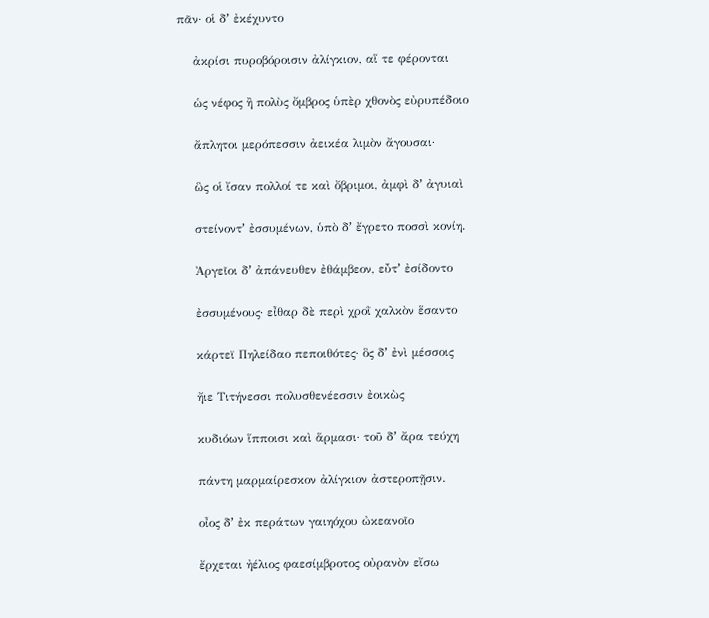πᾶν· οἱ δʼ ἐκέχυντο

    ἀκρίσι πυροβόροισιν ἀλίγκιον, αἵ τε φέρονται

    ὡς νέφος ἢ πολὺς ὄμβρος ὑπὲρ χθονὸς εὐρυπέδοιο

    ἄπλητοι μερόπεσσιν ἀεικέα λιμὸν ἄγουσαι·

    ὣς οἱ ἴσαν πολλοί τε καὶ ὄβριμοι, ἀμφὶ δʼ ἀγυιαὶ

    στείνοντʼ ἐσσυμένων, ὑπὸ δʼ ἔγρετο ποσσὶ κονίη.

    Ἀργεῖοι δʼ ἀπάνευθεν ἐθάμβεον, εὖτʼ ἐσίδοντο

    ἐσσυμένους· εἶθαρ δὲ περὶ χροῒ χαλκὸν ἕσαντο

    κάρτεϊ Πηλείδαο πεποιθότες· ὃς δʼ ἐνὶ μέσσοις

    ἤιε Τιτήνεσσι πολυσθενέεσσιν ἐοικὼς

    κυδιόων ἵπποισι καὶ ἅρμασι· τοῦ δʼ ἄρα τεύχη

    πάντη μαρμαίρεσκον ἀλίγκιον ἀστεροπῇσιν.

    οἶος δʼ ἐκ περάτων γαιηόχου ὠκεανοῖο

    ἔρχεται ἠέλιος φαεσίμβροτος οὐρανὸν εἴσω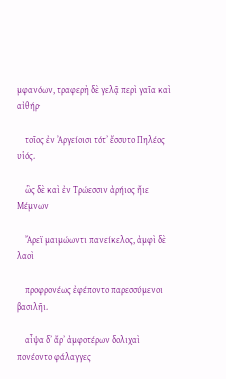μφανόων, τραφερὴ δὲ γελᾷ περὶ γαῖα καὶ αἰθήρ·

    τοῖος ἐν Ἀργείοισι τότʼ ἔσσυτο Πηλέος υἱός.

    ὣς δὲ καὶ ἐν Τρώεσσιν ἀρήιος ἤιε Μέμνων

    Ἄρεϊ μαιμώωντι πανείκελος, ἀμφὶ δὲ λαοὶ

    προφρονέως ἐφέποντο παρεσσύμενοι βασιλῆι.

    αἶψα δʼ ἄρʼ ἀμφοτέρων δολιχαὶ πονέοντο φάλαγγες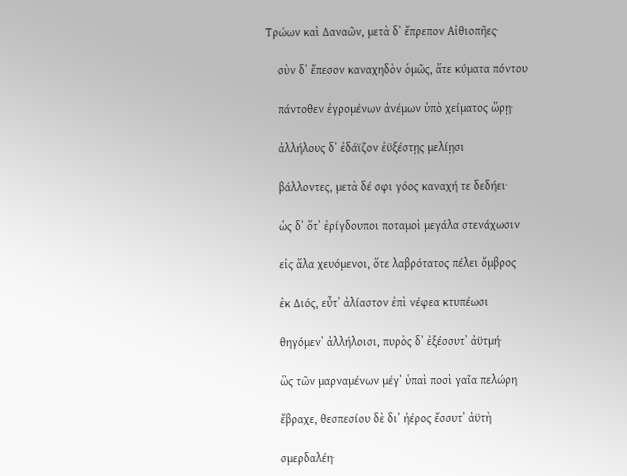Τρώων καὶ Δαναῶν, μετὰ δʼ ἔπρεπον Αἰθιοπῆες·

    σὺν δʼ ἔπεσον καναχηδὸν ὁμῶς, ἅτε κύματα πόντου

    πάντοθεν ἐγρομένων ἀνέμων ὑπὸ χείματος ὥρῃ·

    ἀλλήλους δʼ ἐδάϊζον ἐϋξέστῃς μελίῃσι

    βάλλοντες, μετὰ δέ σφι γόος καναχή τε δεδήει·

    ὡς δʼ ὅτʼ ἐρίγδουποι ποταμοὶ μεγάλα στενάχωσιν

    εἰς ἅλα χευόμενοι, ὅτε λαβρότατος πέλει ὄμβρος

    ἐκ Διός, εὖτʼ ἀλίαστον ἐπὶ νέφεα κτυπέωσι

    θηγόμενʼ ἀλλήλοισι, πυρὸς δʼ ἐξέσσυτʼ ἀϋτμή·

    ὣς τῶν μαρναμένων μέγʼ ὑπαὶ ποσὶ γαῖα πελώρη

    ἔβραχε, θεσπεσίου δὲ διʼ ἠέρος ἔσσυτʼ ἀϋτὴ

    σμερδαλέη·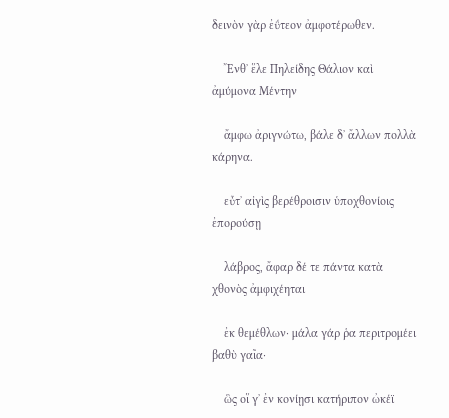δεινὸν γὰρ ἐΰτεον ἀμφοτέρωθεν.

    Ἔνθʼ ἕλε Πηλείδης Θάλιον καὶ ἀμύμονα Μέντην

    ἄμφω ἀριγνώτω, βάλε δʼ ἄλλων πολλὰ κάρηνα.

    εὖτʼ αἰγὶς βερέθροισιν ὑποχθονίοις ἐπορούσῃ

    λάβρος, ἄφαρ δέ τε πάντα κατὰ χθονὸς ἀμφιχέηται

    ἐκ θεμέθλων· μάλα γάρ ῥα περιτρομέει βαθὺ γαῖα·

    ὣς οἵ γʼ ἐν κονίῃσι κατήριπον ὠκέϊ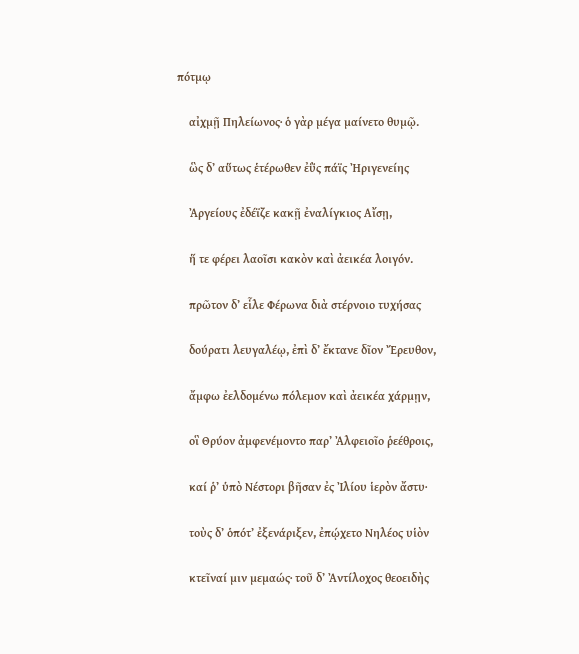πότμῳ

    αἰχμῇ Πηλείωνος· ὁ γὰρ μέγα μαίνετο θυμῷ.

    ὣς δʼ αὕτως ἑτέρωθεν ἐῢς πάϊς Ἠριγενείης

    Ἀργείους ἐδέϊζε κακῇ ἐναλίγκιος Αἴσῃ,

    ἥ τε φέρει λαοῖσι κακὸν καὶ ἀεικέα λοιγόν.

    πρῶτον δʼ εἷλε Φέρωνα διὰ στέρνοιο τυχήσας

    δούρατι λευγαλέῳ, ἐπὶ δʼ ἔκτανε δῖον Ἔρευθον,

    ἄμφω ἐελδομένω πόλεμον καὶ ἀεικέα χάρμῃν,

    οἳ Θρύον ἀμφενέμοντο παρʼ Ἀλφειοῖο ῥεέθροις,

    καί ῥʼ ὑπὸ Νέστορι βῆσαν ἐς Ἰλίου ἱερὸν ἄστυ·

    τοὺς δʼ ὁπότʼ ἐξενάριξεν, ἐπῴχετο Νηλέος υἱὸν

    κτεῖναί μιν μεμαώς· τοῦ δʼ Ἀντίλοχος θεοειδὴς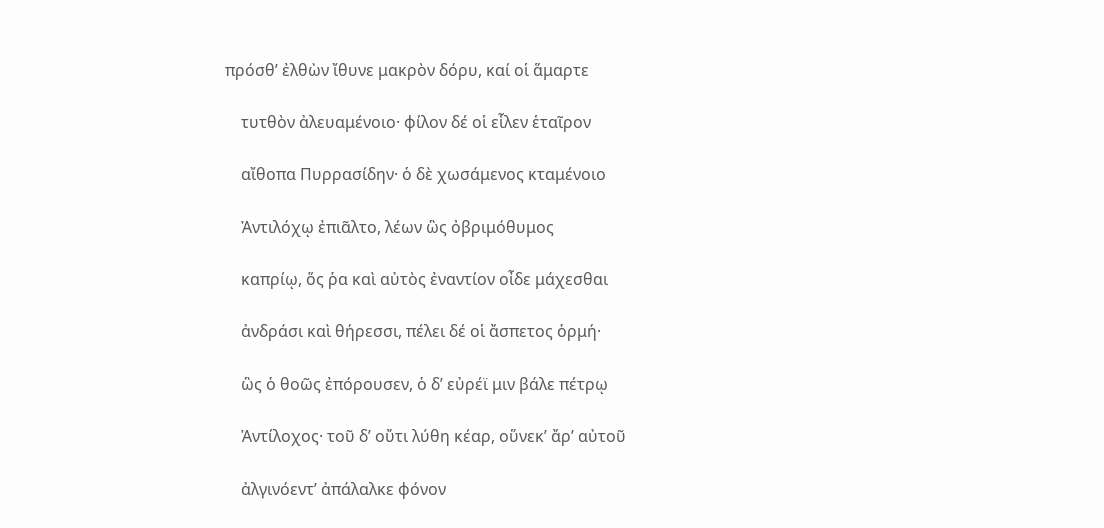πρόσθʼ ἐλθὼν ἴθυνε μακρὸν δόρυ, καί οἱ ἅμαρτε

    τυτθὸν ἀλευαμένοιο· φίλον δέ οἱ εἷλεν ἑταῖρον

    αἴθοπα Πυρρασίδην· ὁ δὲ χωσάμενος κταμένοιο

    Ἀντιλόχῳ ἐπιᾶλτο, λέων ὣς ὀβριμόθυμος

    καπρίῳ, ὅς ῥα καὶ αὐτὸς ἐναντίον οἶδε μάχεσθαι

    ἀνδράσι καὶ θήρεσσι, πέλει δέ οἱ ἄσπετος ὁρμή·

    ὣς ὁ θοῶς ἐπόρουσεν, ὁ δʼ εὐρέϊ μιν βάλε πέτρῳ

    Ἀντίλοχος· τοῦ δʼ οὔτι λύθη κέαρ, οὕνεκʼ ἄρʼ αὐτοῦ

    ἀλγινόεντʼ ἀπάλαλκε φόνον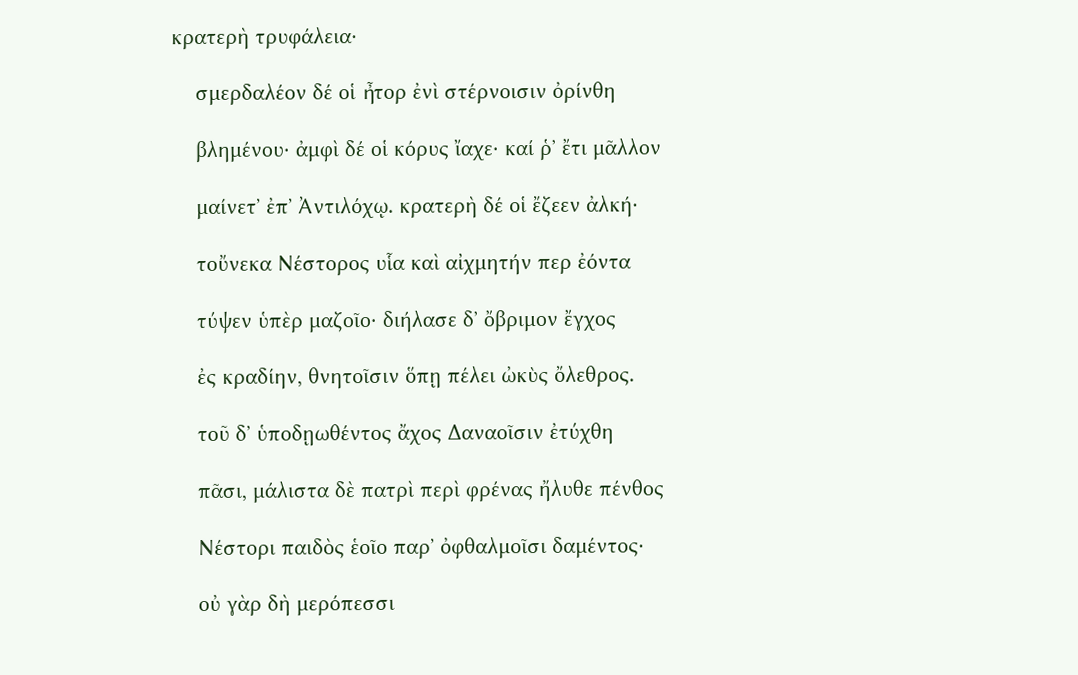κρατερὴ τρυφάλεια·

    σμερδαλέον δέ οἱ ἦτορ ἐνὶ στέρνοισιν ὀρίνθη

    βλημένου· ἀμφὶ δέ οἱ κόρυς ἴαχε· καί ῥʼ ἔτι μᾶλλον

    μαίνετʼ ἐπʼ Ἀντιλόχῳ. κρατερὴ δέ οἱ ἔζεεν ἀλκή·

    τοὔνεκα Νέστορος υἷα καὶ αἰχμητήν περ ἐόντα

    τύψεν ὑπὲρ μαζοῖο· διήλασε δʼ ὄβριμον ἔγχος

    ἐς κραδίην, θνητοῖσιν ὅπῃ πέλει ὠκὺς ὄλεθρος.

    τοῦ δʼ ὑποδῃωθέντος ἄχος Δαναοῖσιν ἐτύχθη

    πᾶσι, μάλιστα δὲ πατρὶ περὶ φρένας ἤλυθε πένθος

    Νέστορι παιδὸς ἑοῖο παρʼ ὀφθαλμοῖσι δαμέντος·

    οὐ γὰρ δὴ μερόπεσσι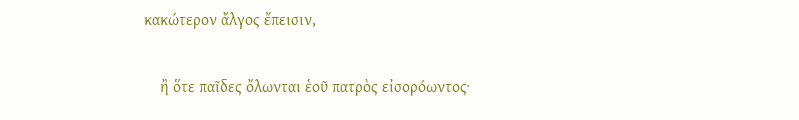κακώτερον ἄλγος ἔπεισιν,

    ἢ ὅτε παῖδες ὄλωνται ἑοῦ πατρὸς εἰσορόωντος·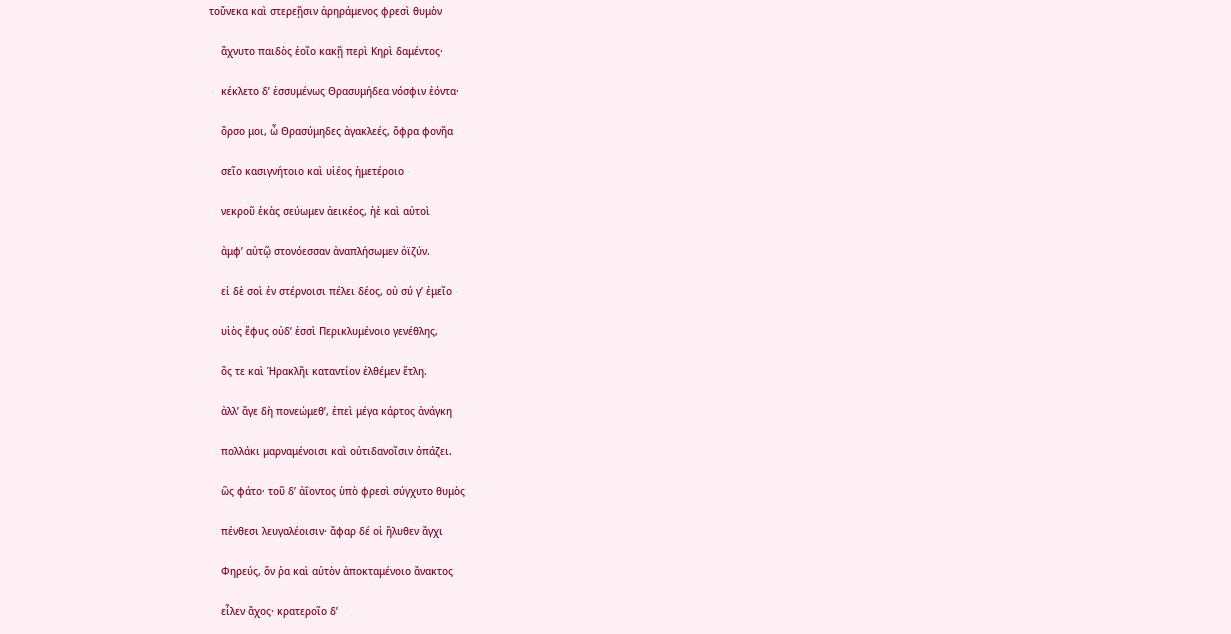τοὔνεκα καὶ στερεῇσιν ἀρηράμενος φρεσὶ θυμὸν

    ἄχνυτο παιδὸς ἑοῖο κακῇ περὶ Κηρὶ δαμέντος·

    κέκλετο δʼ ἐσσυμένως Θρασυμήδεα νόσφιν ἐόντα·

    ὄρσο μοι, ὦ Θρασύμηδες ἀγακλεές, ὄφρα φονῆα

    σεῖο κασιγνήτοιο καὶ υἱέος ἡμετέροιο

    νεκροῦ ἑκὰς σεύωμεν ἀεικέος, ἠὲ καὶ αὐτοὶ

    ἀμφʼ αὐτῷ στονόεσσαν ἀναπλήσωμεν ὀϊζύν.

    εἰ δὲ σοὶ ἐν στέρνοισι πέλει δέος, οὐ σύ γʼ ἐμεῖο

    υἱὸς ἔφυς οὐδʼ ἐσσὶ Περικλυμένοιο γενέθλης,

    ὅς τε καὶ Ἡρακλῆι καταντίον ἐλθέμεν ἔτλη.

    ἀλλʼ ἄγε δὴ πονεώμεθʼ, ἐπεὶ μέγα κάρτος ἀνάγκη

    πολλάκι μαρναμένοισι καὶ οὐτιδανοῖσιν ὀπάζει.

    ὣς φάτο· τοῦ δʼ ἀΐοντος ὑπὸ φρεσὶ σύγχυτο θυμὸς

    πένθεσι λευγαλέοισιν· ἄφαρ δέ οἱ ἤλυθεν ἄγχι

    Φηρεύς, ὅν ῥα καὶ αὐτὸν ἀποκταμένοιο ἄνακτος

    εἷλεν ἄχος· κρατεροῖο δʼ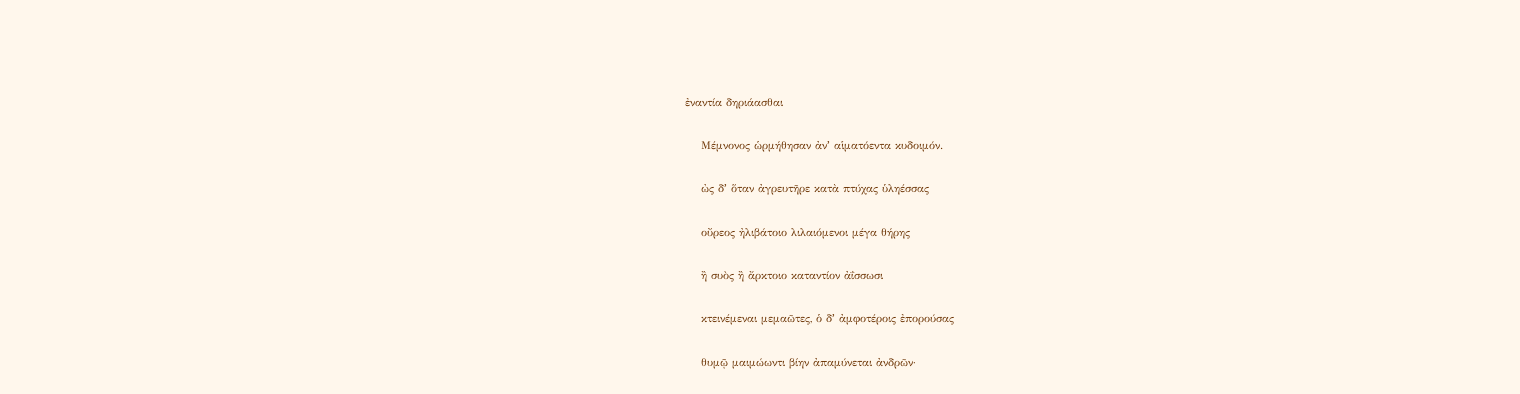ἐναντία δηριάασθαι

    Μέμνονος ὡρμήθησαν ἀνʼ αἱματόεντα κυδοιμόν.

    ὠς δʼ ὅταν ἀγρευτῆρε κατὰ πτύχας ὑληέσσας

    οὔρεος ἠλιβάτοιο λιλαιόμενοι μέγα θήρης

    ἢ συὸς ἢ ἄρκτοιο καταντίον ἀΐσσωσι

    κτεινέμεναι μεμαῶτες, ὁ δʼ ἀμφοτέροις ἐπορούσας

    θυμῷ μαιμώωντι βίην ἀπαμύνεται ἀνδρῶν·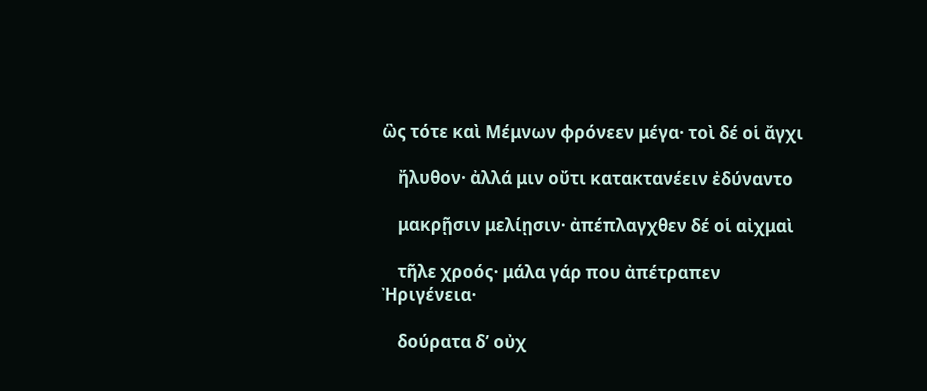ὣς τότε καὶ Μέμνων φρόνεεν μέγα· τοὶ δέ οἱ ἄγχι

    ἤλυθον· ἀλλά μιν οὔτι κατακτανέειν ἐδύναντο

    μακρῇσιν μελίῃσιν· ἀπέπλαγχθεν δέ οἱ αἰχμαὶ

    τῆλε χροός· μάλα γάρ που ἀπέτραπεν Ἠριγένεια·

    δούρατα δʼ οὐχ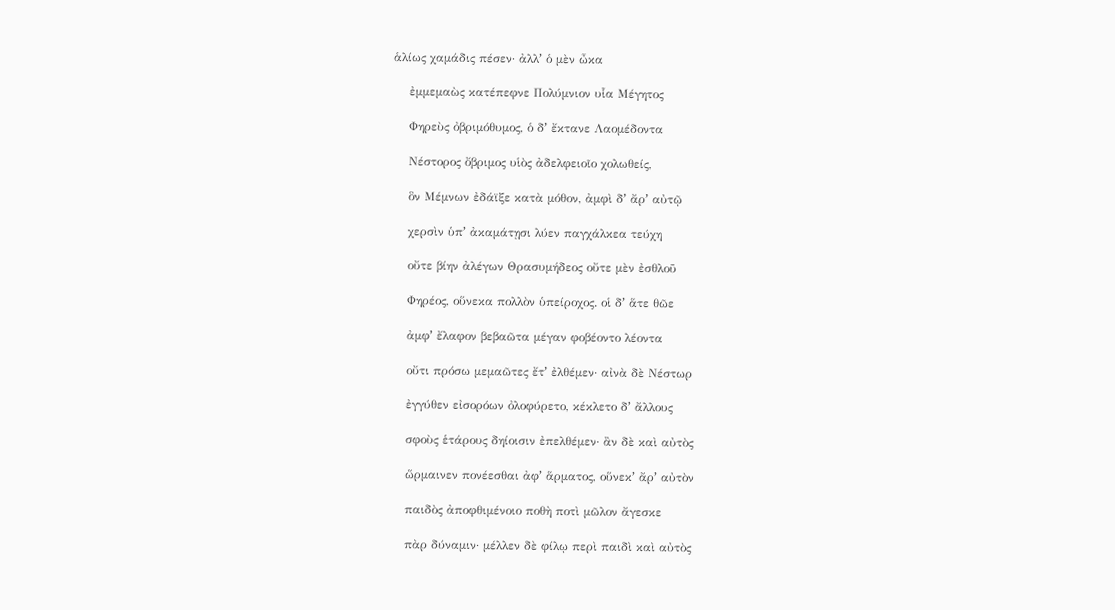ἁλίως χαμάδις πέσεν· ἀλλʼ ὁ μὲν ὦκα

    ἐμμεμαὼς κατέπεφνε Πολύμνιον υἷα Μέγητος

    Φηρεὺς ὀβριμόθυμος, ὁ δʼ ἔκτανε Λαομέδοντα

    Νέστορος ὄβριμος υἱὸς ἀδελφειοῖο χολωθείς,

    ὃν Μέμνων ἐδάϊξε κατὰ μόθον, ἀμφὶ δʼ ἄρʼ αὐτῷ

    χερσὶν ὑπʼ ἀκαμάτῃσι λύεν παγχάλκεα τεύχη

    οὔτε βίην ἀλέγων Θρασυμήδεος οὔτε μὲν ἐσθλοῦ

    Φηρέος, οὕνεκα πολλὸν ὑπείροχος. οἱ δʼ ἅτε θῶε

    ἀμφʼ ἔλαφον βεβαῶτα μέγαν φοβέοντο λέοντα

    οὔτι πρόσω μεμαῶτες ἔτʼ ἐλθέμεν· αἰνὰ δὲ Νέστωρ

    ἐγγύθεν εἰσορόων ὀλοφύρετο, κέκλετο δʼ ἄλλους

    σφοὺς ἑτάρους δηίοισιν ἐπελθέμεν· ἂν δὲ καὶ αὐτὸς

    ὥρμαινεν πονέεσθαι ἀφʼ ἅρματος, οὕνεκʼ ἄρʼ αὐτὸν

    παιδὸς ἀποφθιμένοιο ποθὴ ποτὶ μῶλον ἄγεσκε

    πὰρ δύναμιν· μέλλεν δὲ φίλῳ περὶ παιδὶ καὶ αὐτὸς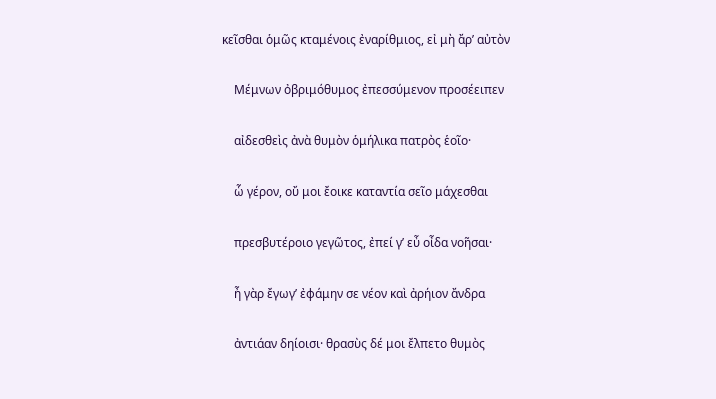κεῖσθαι ὁμῶς κταμένοις ἐναρίθμιος, εἰ μὴ ἄρʼ αὐτὸν

    Μέμνων ὀβριμόθυμος ἐπεσσύμενον προσέειπεν

    αἰδεσθεὶς ἀνὰ θυμὸν ὁμήλικα πατρὸς ἑοῖο·

    ὧ γέρον, οὔ μοι ἔοικε καταντία σεῖο μάχεσθαι

    πρεσβυτέροιο γεγῶτος, ἐπεί γʼ εὖ οἶδα νοῆσαι·

    ἦ γὰρ ἔγωγʼ ἐφάμην σε νέον καὶ ἀρήιον ἄνδρα

    ἀντιάαν δηίοισι· θρασὺς δέ μοι ἔλπετο θυμὸς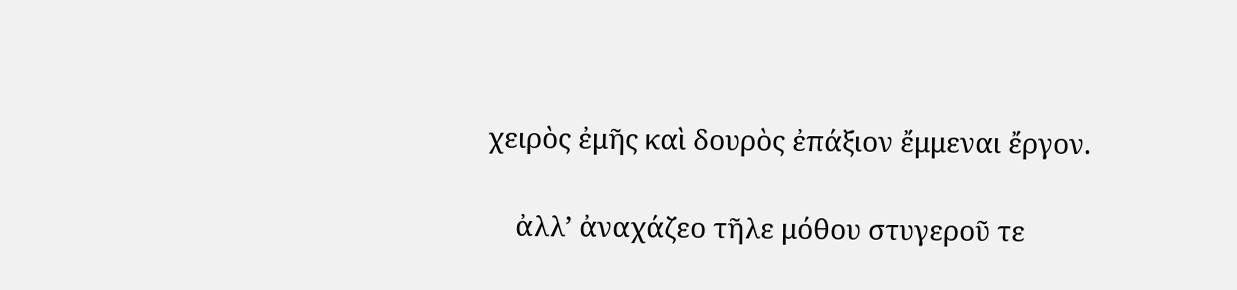χειρὸς ἐμῆς καὶ δουρὸς ἐπάξιον ἔμμεναι ἔργον.

    ἀλλʼ ἀναχάζεο τῆλε μόθου στυγεροῦ τε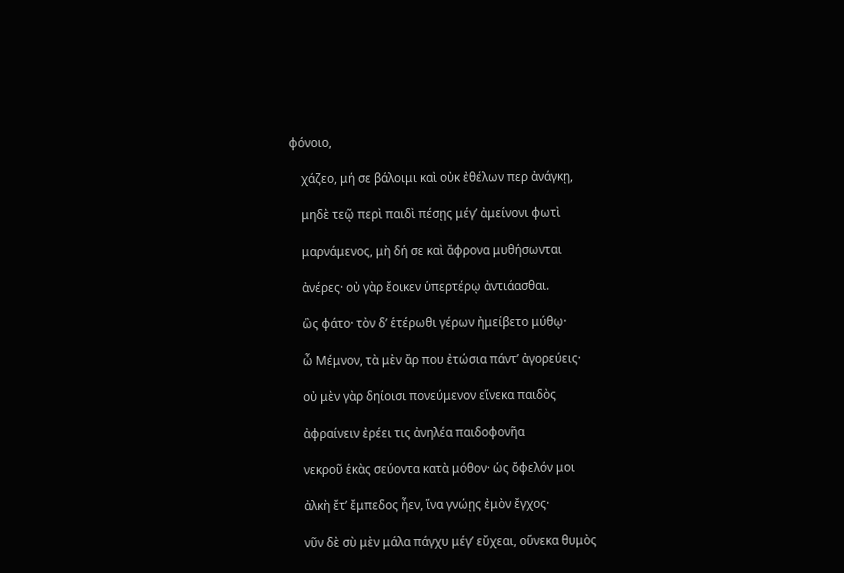φόνοιο,

    χάζεο, μή σε βάλοιμι καὶ οὐκ ἐθέλων περ ἀνάγκῃ,

    μηδὲ τεῷ περὶ παιδὶ πέσῃς μέγʼ ἀμείνονι φωτὶ

    μαρνάμενος, μὴ δή σε καὶ ἄφρονα μυθήσωνται

    ἀνέρες· οὐ γὰρ ἔοικεν ὑπερτέρῳ ἀντιάασθαι.

    ὣς φάτο· τὸν δʼ ἑτέρωθι γέρων ἠμείβετο μύθῳ·

    ὦ Μέμνον, τὰ μὲν ἄρ που ἐτώσια πάντʼ ἀγορεύεις·

    οὐ μὲν γὰρ δηίοισι πονεύμενον εἵνεκα παιδὸς

    ἀφραίνειν ἐρέει τις ἀνηλέα παιδοφονῆα

    νεκροῦ ἑκὰς σεύοντα κατὰ μόθον· ὡς ὄφελόν μοι

    ἀλκὴ ἔτʼ ἔμπεδος ἦεν, ἵνα γνώῃς ἐμὸν ἔγχος·

    νῦν δὲ σὺ μὲν μάλα πάγχυ μέγʼ εὔχεαι, οὕνεκα θυμὸς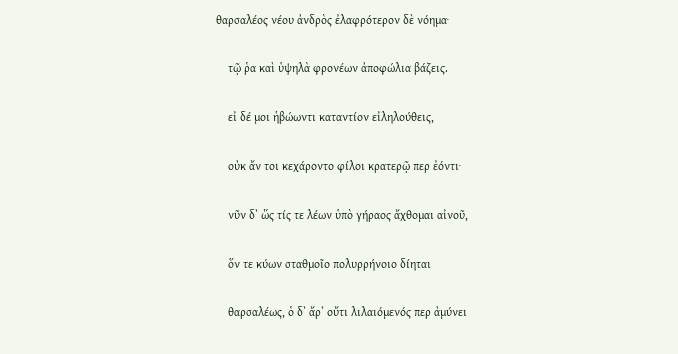θαρσαλέος νέου ἀνδρὸς ἐλαφρότερον δὲ νόημα·

    τῷ ῥα καὶ ὑψηλὰ φρονέων ἀποφώλια βάζεις.

    εἰ δέ μοι ἡβώωντι καταντίον εἰληλούθεις,

    οὐκ ἄν τοι κεχάροντο φίλοι κρατερῷ περ ἐόντι·

    νῦν δʼ ὥς τίς τε λέων ὑπὸ γήραος ἄχθομαι αἰνοῦ,

    ὅν τε κύων σταθμοῖο πολυρρήνοιο δίηται

    θαρσαλέως, ὁ δʼ ἄρʼ οὔτι λιλαιόμενός περ ἀμύνει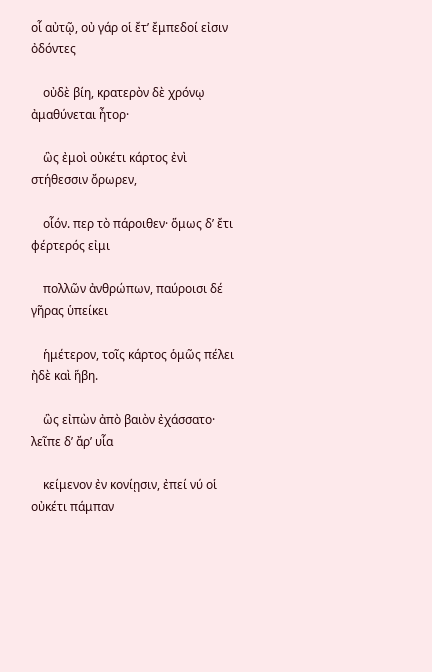οἷ αὐτῷ, οὐ γάρ οἱ ἔτʼ ἔμπεδοί εἰσιν ὀδόντες

    οὐδὲ βίη, κρατερὸν δὲ χρόνῳ ἀμαθύνεται ἦτορ·

    ὣς ἐμοὶ οὐκέτι κάρτος ἐνὶ στήθεσσιν ὄρωρεν,

    οἷόν. περ τὸ πάροιθεν· ὅμως δʼ ἔτι φέρτερός εἰμι

    πολλῶν ἀνθρώπων, παύροισι δέ γῆρας ὑπείκει

    ἡμέτερον, τοῖς κάρτος ὁμῶς πέλει ἠδὲ καὶ ἥβη.

    ὣς εἰπὼν ἀπὸ βαιὸν ἐχάσσατο· λεῖπε δʼ ἄρʼ υἷα

    κείμενον ἐν κονίῃσιν, ἐπεί νύ οἱ οὐκέτι πάμπαν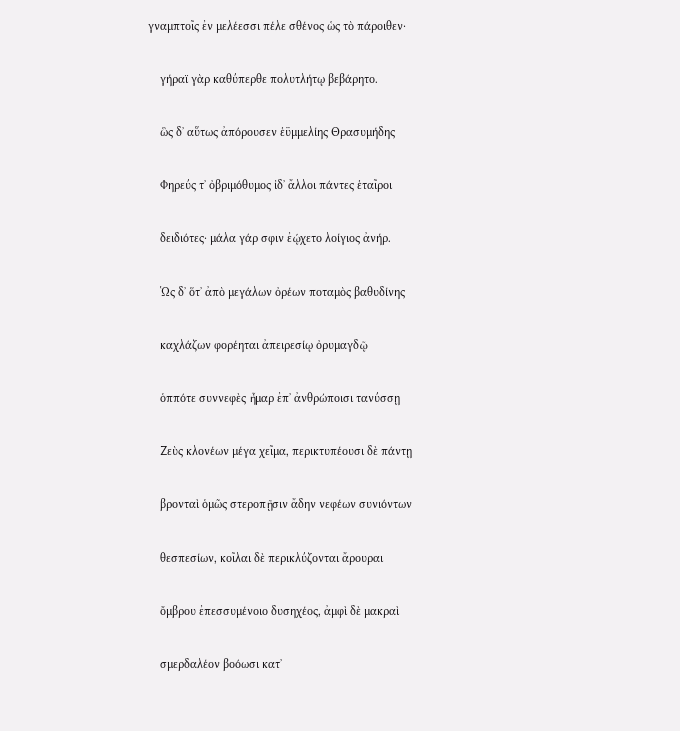γναμπτοῖς ἐν μελέεσσι πέλε σθένος ὡς τὸ πάροιθεν·

    γήραϊ γὰρ καθύπερθε πολυτλήτῳ βεβάρητο.

    ὣς δʼ αὕτως ἀπόρουσεν ἑϋμμελίης Θρασυμήδης

    Φηρεύς τʼ ὀβριμόθυμος ἰδʼ ἄλλοι πάντες ἑταῖροι

    δειδιότες· μάλα γάρ σφιν ἐῴχετο λοίγιος ἀνήρ.

    Ὡς δʼ ὅτʼ ἀπὸ μεγάλων ὀρέων ποταμὸς βαθυδίνης

    καχλάζων φορέηται ἀπειρεσίῳ ὀρυμαγδῷ

    ὁππότε συννεφὲς ἦμαρ ἐπʼ ἀνθρώποισι τανύσσῃ

    Ζεὺς κλονέων μέγα χεῖμα, περικτυπέουσι δὲ πάντῃ

    βρονταὶ ὁμῶς στεροπῇσιν ἄδην νεφέων συνιόντων

    θεσπεσίων, κοῖλαι δὲ περικλύζονται ἄρουραι

    ὄμβρου ἐπεσσυμένοιο δυσηχέος, ἀμφὶ δὲ μακραὶ

    σμερδαλέον βοόωσι κατʼ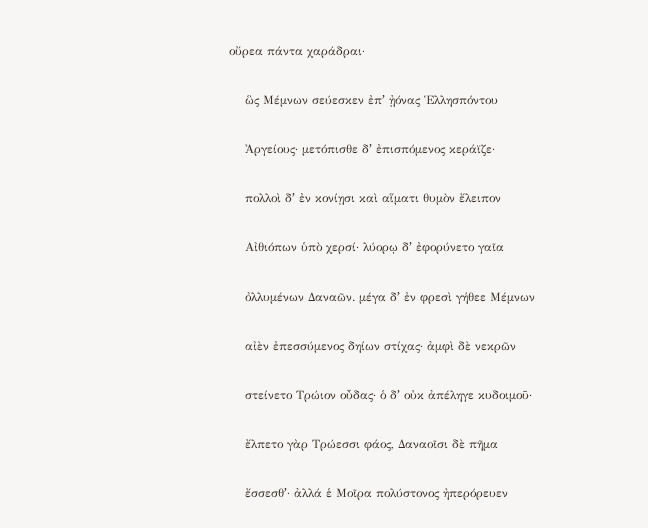οὔρεα πάντα χαράδραι·

    ὣς Μέμνων σεύεσκεν ἐπʼ ᾐόνας Ἑλλησπόντου

    Ἀργείους· μετόπισθε δʼ ἐπισπόμενος κεράϊζε·

    πολλοὶ δʼ ἐν κονίῃσι καὶ αἵματι θυμὸν ἔλειπον

    Αἰθιόπων ὑπὸ χερσί· λύορῳ δʼ ἐφορύνετο γαῖα

    ὀλλυμένων Δαναῶν. μέγα δʼ ἐν φρεσὶ γήθεε Μέμνων

    αἰὲν ἐπεσσύμενος δηίων στίχας· ἀμφὶ δὲ νεκρῶν

    στείνετο Τρώιον οὖδας· ὁ δʼ οὐκ ἀπέληγε κυδοιμοῦ·

    ἔλπετο γὰρ Τρώεσσι φάος, Δαναοῖσι δὲ πῆμα

    ἔσσεσθʼ· ἀλλά ἑ Μοῖρα πολύστονος ἠπερόρευεν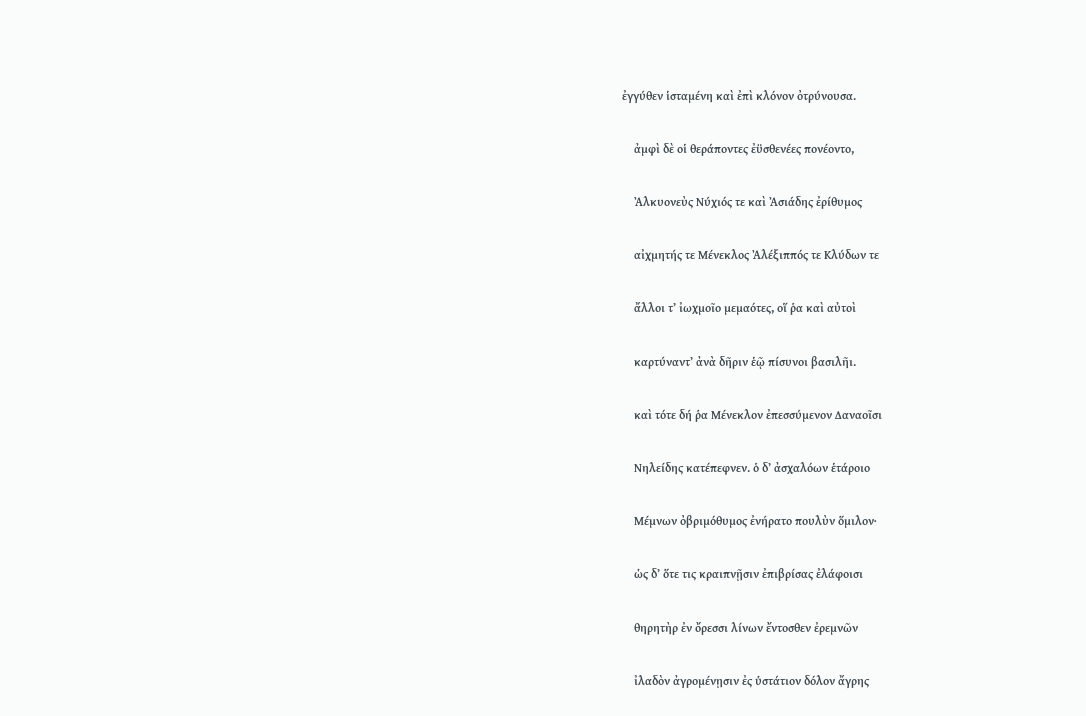ἐγγύθεν ἱσταμένη καὶ ἐπὶ κλόνον ὀτρύνουσα.

    ἀμφὶ δὲ οἱ θεράποντες ἐϋσθενέες πονέοντο,

    Ἀλκυονεὺς Νύχιός τε καὶ Ἀσιάδης ἐρίθυμος

    αἰχμητής τε Μένεκλος Ἀλέξιππός τε Κλύδων τε

    ἄλλοι τʼ ἰωχμοῖο μεμαότες, οἵ ῥα καὶ αὐτοὶ

    καρτύναντʼ ἀνὰ δῆριν ἑῷ πίσυνοι βασιλῆι.

    καὶ τότε δή ῥα Μένεκλον ἐπεσσύμενον Δαναοῖσι

    Νηλείδης κατέπεφνεν. ὁ δʼ ἀσχαλόων ἑτάροιο

    Μέμνων ὀβριμόθυμος ἐνήρατο πουλὺν ὅμιλον·

    ὡς δʼ ὅτε τις κραιπνῇσιν ἐπιβρίσας ἐλάφοισι

    θηρητὴρ ἐν ὄρεσσι λίνων ἔντοσθεν ἐρεμνῶν

    ἰλαδὸν ἀγρομένῃσιν ἐς ὑστάτιον δόλον ἄγρης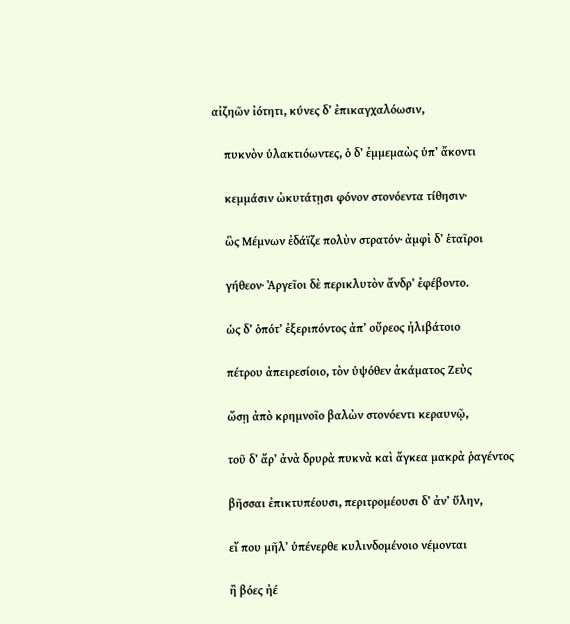αἰζηῶν ἰότητι, κύνες δʼ ἐπικαγχαλόωσιν,

    πυκνὸν ὑλακτιόωντες, ὁ δʼ ἐμμεμαὼς ὑπʼ ἄκοντι

    κεμμάσιν ὠκυτάτῃσι φόνον στονόεντα τίθησιν·

    ὣς Μέμνων ἐδάϊζε πολὺν στρατόν· ἀμφὶ δʼ ἑταῖροι

    γήθεον· Ἀργεῖοι δὲ περικλυτὸν ἄνδρʼ ἐφέβοντο.

    ὡς δʼ ὁπότʼ ἐξεριπόντος ἀπʼ οὔρεος ἠλιβάτοιο

    πέτρου ἀπειρεσίοιο, τὸν ὑψόθεν ἀκάματος Ζεὺς

    ὤσῃ ἀπὸ κρημνοῖο βαλὼν στονόεντι κεραυνῷ,

    τοῦ δʼ ἄρʼ ἀνὰ δρυρὰ πυκνὰ καὶ ἄγκεα μακρὰ ῥαγέντος

    βῆσσαι ἐπικτυπέουσι, περιτρομέουσι δʼ ἀνʼ ὕλην,

    εἴ που μῆλʼ ὑπένερθε κυλινδομένοιο νέμονται

    ἢ βόες ἠέ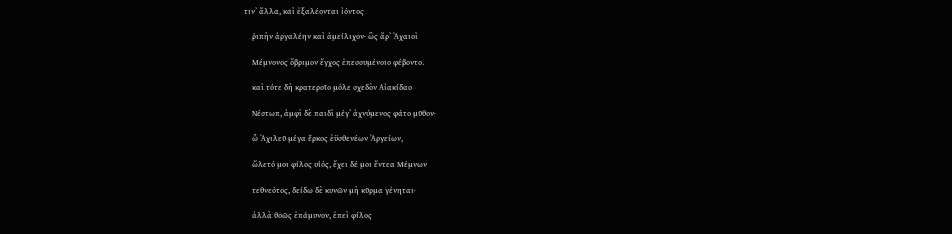τινʼ ἄλλα, καὶ ἐξαλέονται ἰόντος

    ῥιπὴν ἀργαλέην καὶ ἀμείλιχον· ὣς ἄρʼ Ἀχαιοὶ

    Μέμνονος ὄβριμον ἔγχος ἐπεσσυμένοιο φέβοντο.

    καὶ τότε δὴ κρατεροῖο μόλε σχεδὸν Αἰακίδαο

    Νέστωπ, ἀμφὶ δὲ παιδὶ μέγʼ ἀχνύμενος φάτο μῦθον·

    ὦ Ἀχιλεῦ μέγα ἕρκος ἐϋσθενέων Ἀργείων,

    ὤλετό μοι φίλος υἱός, ἔχει δέ μοι ἔντεα Μέμνων

    τεθνεότος, δείδω δὲ κυνῶν μὴ κῦρμα γένηται·

    ἀλλὰ θοῶς ἐπάμυνον, ἐπεὶ φίλος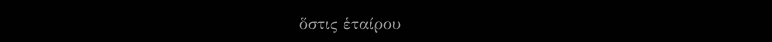ὅστις ἑταίρου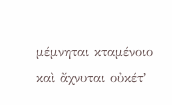μέμνηται κταμένοιο καὶ ἄχνυται οὐκέτʼ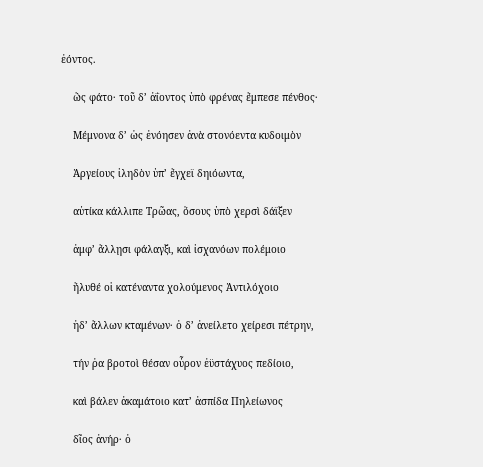ἐόντος.

    ὣς φάτο· τοῦ δʼ ἀΐοντος ὑπὸ φρένας ἔμπεσε πένθος·

    Μέμνονα δʼ ὡς ἐνόησεν ἀνὰ στονόεντα κυδοιμὸν

    Ἀργείους ἰληδὸν ὑπʼ ἔγχεϊ δηιόωντα,

    αὐτίκα κάλλιπε Τρῶας, ὅσους ὑπὸ χερσὶ δάϊξεν

    ἀμφʼ ἄλλῃσι φάλαγξι, καὶ ἰσχανόων πολέμοιο

    ἤλυθέ οἱ κατέναντα χολούμενος Ἀντιλόχοιο

    ἠδʼ ἄλλων κταμένων· ὁ δʼ ἀνείλετο χείρεσι πέτρην,

    τήν ῥα βροτοὶ θέσαν οὖρον ἐϋστάχυος πεδίοιο,

    καὶ βάλεν ἀκαμάτοιο κατʼ ἀσπίδα Πηλείωνος

    δῖος ἀνήρ· ὁ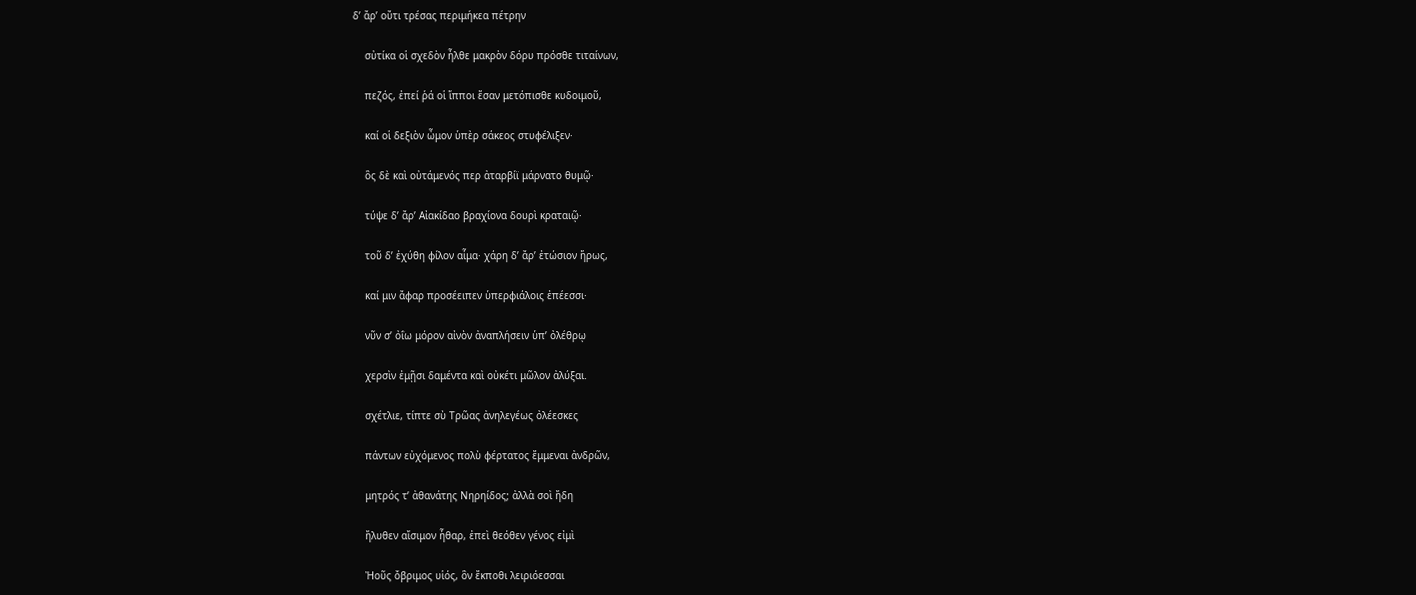δʼ ἄρʼ οὔτι τρέσας περιμήκεα πέτρην

    σὐτίκα οἱ σχεδὸν ἦλθε μακρὸν δόρυ πρόσθε τιταίνων,

    πεζός, ἐπεί ῥά οἱ ἵπποι ἔσαν μετόπισθε κυδοιμοῦ,

    καί οἱ δεξιὸν ὦμον ὑπὲρ σάκεος στυφέλιξεν·

    ὃς δὲ καὶ οὐτάμενός περ ἀταρβίϊ μάρνατο θυμῷ·

    τύψε δʼ ἄρʼ Αἰακίδαο βραχίονα δουρὶ κραταιῷ·

    τοῦ δʼ ἐχύθη φίλον αἷμα· χάρη δʼ ἄρʼ ἐτώσιον ἥρως,

    καί μιν ἄφαρ προσέειπεν ὑπερφιάλοις ἐπέεσσι·

    νῦν σʼ ὀΐω μόρον αἰνὸν ἀναπλήσειν ὑπʼ ὀλέθρῳ

    χερσὶν ἐμῇσι δαμέντα καὶ οὐκέτι μῶλον ἀλύξαι.

    σχέτλιε, τίπτε σὺ Τρῶας ἀνηλεγέως ὀλέεσκες

    πάντων εὐχόμενος πολὺ φέρτατος ἔμμεναι ἀνδρῶν,

    μητρός τʼ ἀθανάτης Νηρηίδος; ἀλλὰ σοὶ ἤδη

    ἤλυθεν αἴσιμον ἦθαρ, ἐπεὶ θεόθεν γένος εἰμὶ

    Ἠοῦς ὄβριμος υἱός, ὃν ἔκποθι λειριόεσσαι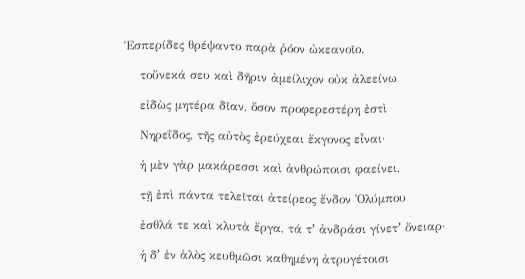Ἑσπερίδες θρέψαντο παρὰ ῥόον ὠκεανοῖο.

    τοὔνεκά σευ καὶ δῆριν ἀμείλιχον οὐκ ἀλεείνω

    εἰδὼς μητέρα δῖαν, ὅσον προφερεστέρη ἐστὶ

    Νηρεΐδος, τῆς αὐτὸς ἐρεύχεαι ἔκγονος εἶναι·

    ἡ μὲν γὰρ μακάρεσσι καὶ ἀνθρώποισι φαείνει,

    τῇ ἐπὶ πάντα τελεῖται ἀτείρεος ἔνδον Ὀλύμπου

    ἐσθλά τε καὶ κλυτὰ ἔργα, τά τʼ ἀνδράσι γίνετʼ ὄνειαρ·

    ἡ δʼ ἐν ἁλὸς κευθμῶσι καθημένη ἀτρυγέτοισι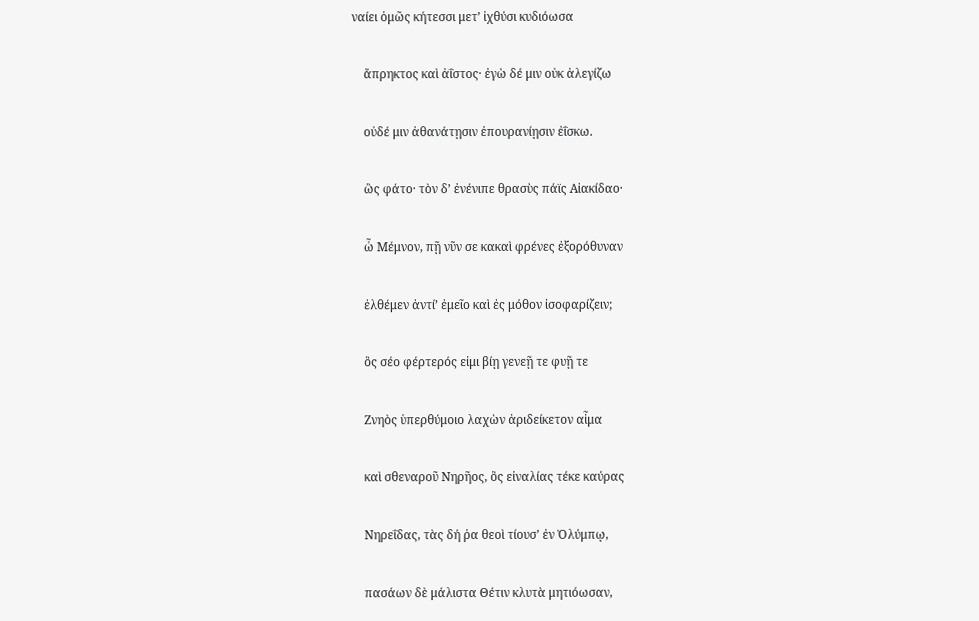ναίει ὁμῶς κήτεσσι μετʼ ἰχθύσι κυδιόωσα

    ἄπρηκτος καὶ ἀΐστος· ἐγὼ δέ μιν οὐκ ἀλεγίζω

    οὐδέ μιν ἀθανάτῃσιν ἐπουρανίῃσιν ἐΐσκω.

    ὣς φάτο· τὸν δʼ ἐνένιπε θρασὺς πάϊς Αἰακίδαο·

    ὦ Μέμνον, πῇ νῦν σε κακαὶ φρένες ἐξορόθυναν

    ἐλθέμεν ἀντίʼ ἐμεῖο καὶ ἐς μόθον ἰσοφαρίζειν;

    ὃς σέο φέρτερός εἰμι βίῃ γενεῇ τε φυῇ τε

    Ζνηὸς ὑπερθύμοιο λαχὼν ἀριδείκετον αἷμα

    καὶ σθεναροῦ Νηρῆος, ὃς εἰναλίας τέκε καύρας

    Νηρεΐδας, τὰς δή ῥα θεοὶ τίουσʼ ἐν Ὀλύμπῳ,

    πασάων δὲ μάλιστα Θέτιν κλυτὰ μητιόωσαν,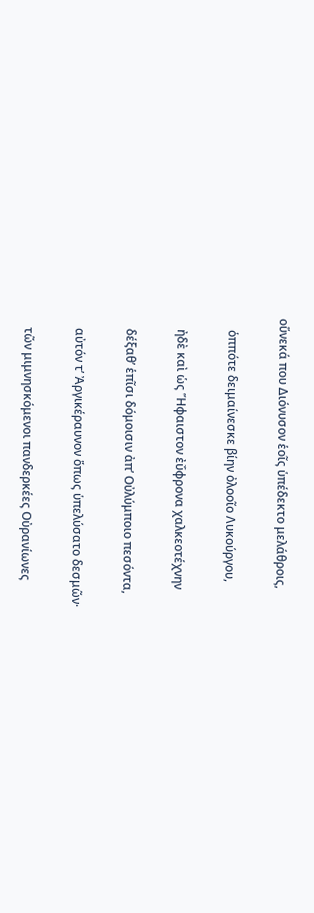οὕνεκά που Διόνυσον ἑοῖς ὑπέδεκτο μελάθροις,

    ὁππότε δειμαίνεσκε βίην ὀλοοῖο Λυκούργου,

    ἠδὲ καὶ ὡς Ἥφαιστον ἐΰφρονα χαλκεοτέχνην

    δέξαθʼ ἑπῖσι δόμοισιν ἀπʼ Οὐλύμποιο πεσόντα,

    αὐτόν τʼ Ἀργικέραυνον ὅπως ὑπελύσατο δεσμῶν·

    τῶν μιμνησκόμενοι πανδερκέες Οὐρανίωνες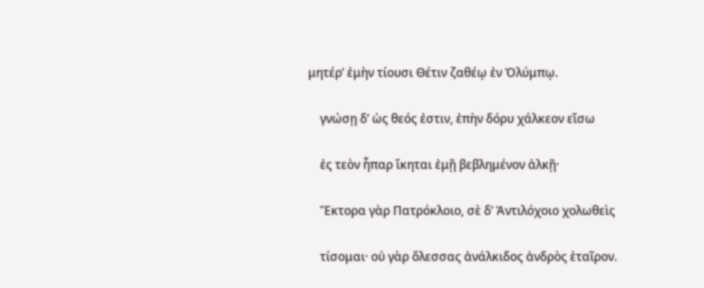μητέρʼ ἐμὴν τίουσι Θέτιν ζαθέῳ ἐν Ὀλύμπῳ.

    γνώσῃ δʼ ὡς θεός ἐστιν, ἐπὴν δόρυ χάλκεον εἴσω

    ἐς τεὸν ἧπαρ ἵκηται ἐμῇ βεβλημένον ἀλκῇ·

    Ἕκτορα γὰρ Πατρόκλοιο, σὲ δʼ Ἀντιλόχοιο χολωθεὶς

    τίσομαι· οὐ γὰρ ὄλεσσας ἀνάλκιδος ἀνδρὸς ἑταῖρον.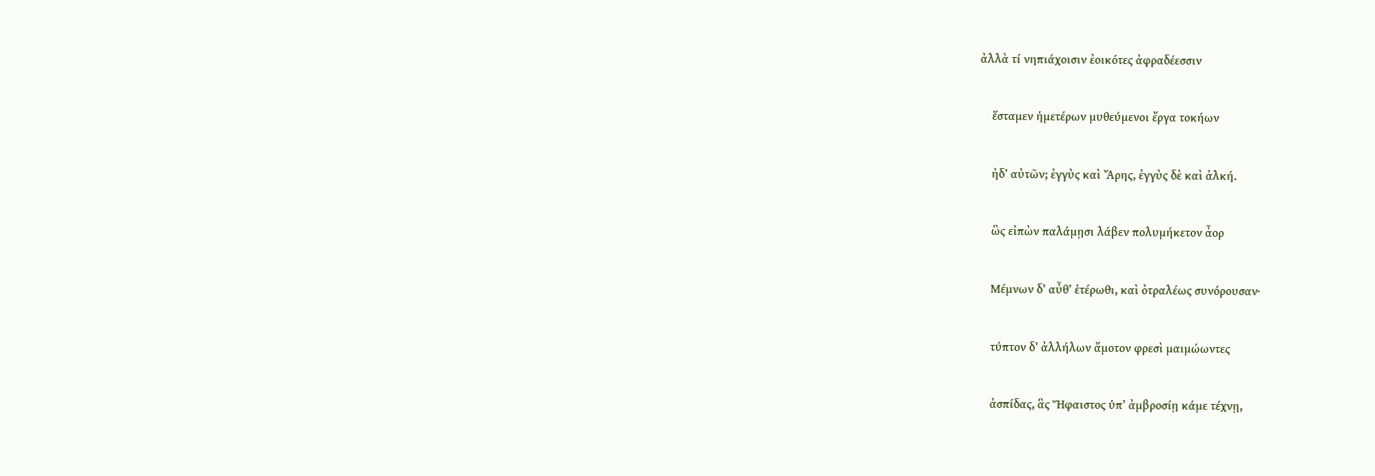ἀλλὰ τί νηπιάχοισιν ἐοικότες ἀφραδέεσσιν

    ἕσταμεν ἡμετέρων μυθεύμενοι ἔργα τοκήων

    ἠδʼ αὐτῶν; ἐγγὺς καὶ Ἄρης, ἐγγὺς δὲ καὶ ἀλκή.

    ὣς εἰπὼν παλάμῃσι λάβεν πολυμήκετον ἆορ

    Μέμνων δʼ αὖθʼ ἑτέρωθι, καὶ ὀτραλέως συνόρουσαν·

    τύπτον δʼ ἀλλήλων ἄμοτον φρεσὶ μαιμώωντες

    ἀσπίδας, ἃς Ἥφαιστος ὑπʼ ἀμβροσίῃ κάμε τέχνῃ,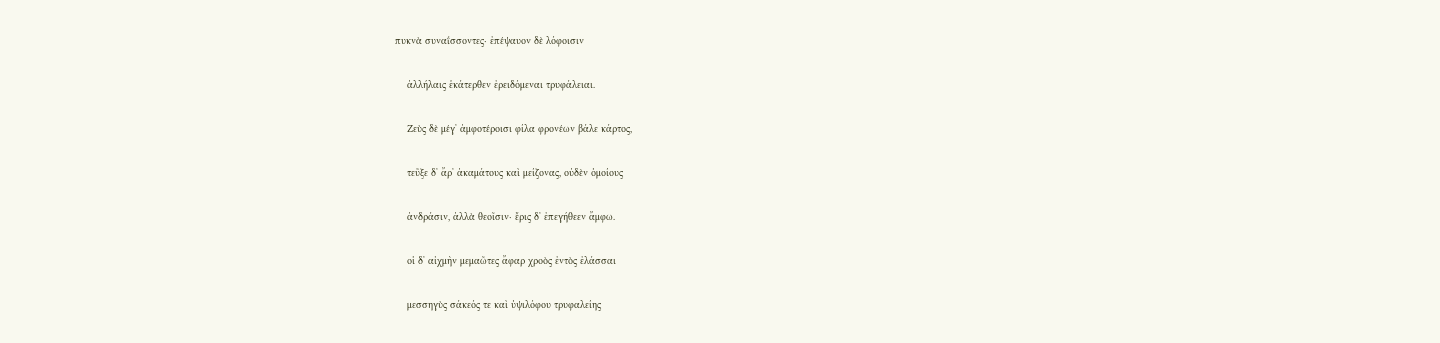πυκνὰ συναΐσσοντες· ἐπέψαυον δὲ λόφοισιν

    ἀλλήλαις ἑκάτερθεν ἐρειδόμεναι τρυφάλειαι.

    Ζεὺς δὲ μέγʼ ἀμφοτέροισι φίλα φρονέων βάλε κάρτος,

    τεῦξε δʼ ἄρʼ ἀκαμάτους καὶ μείζονας, οὐδὲν ὁμοίους

    ἀνδράσιν, ἀλλὰ θεοῖσιν· ἔρις δʼ ἐπεγήθεεν ἄμφω.

    οἱ δʼ αἰχμὴν μεμαῶτες ἄφαρ χροὸς ἐντὸς ἐλάσσαι

    μεσσηγὺς σάκεός τε καὶ ὑψιλόφου τρυφαλείης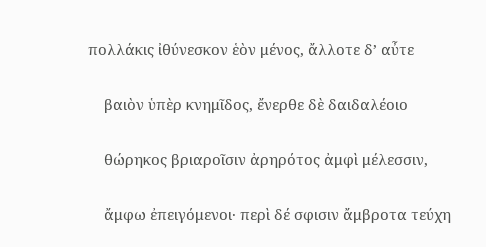πολλάκις ἰθύνεσκον ἑὸν μένος, ἄλλοτε δʼ αὖτε

    βαιὸν ὑπὲρ κνημῖδος, ἔνερθε δὲ δαιδαλέοιο

    θώρηκος βριαροῖσιν ἀρηρότος ἀμφὶ μέλεσσιν,

    ἄμφω ἐπειγόμενοι· περὶ δέ σφισιν ἄμβροτα τεύχη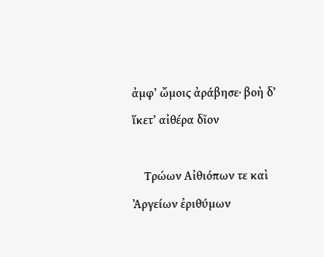ἀμφʼ ὤμοις ἀράβησε· βοὴ δʼ ἵκετʼ αἰθέρα δῖον

    Τρώων Αἰθιόπων τε καὶ Ἀργείων ἐριθύμων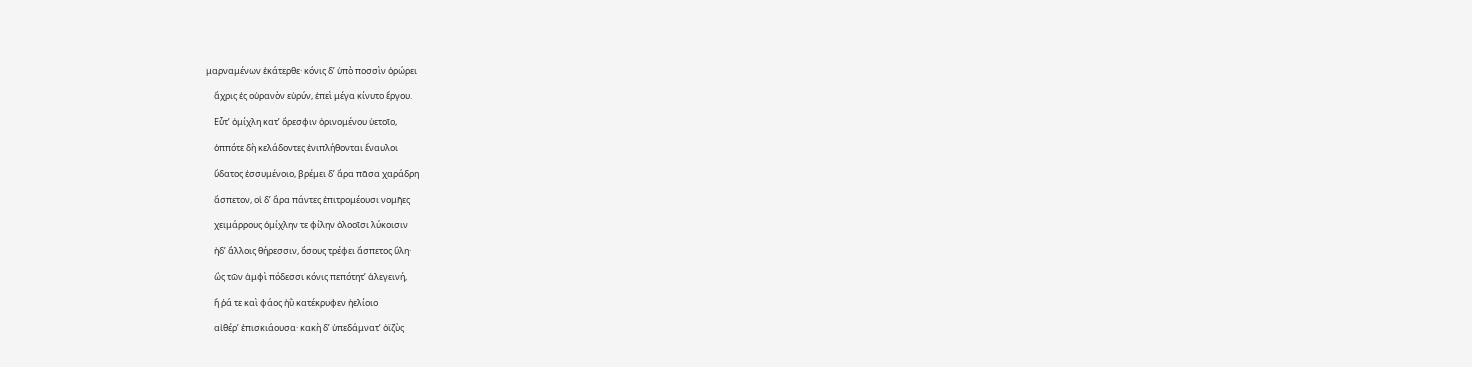μαρναμένων ἑκάτερθε· κόνις δʼ ὑπὸ ποσσὶν ὀρώρει

    ἄχρις ἐς οὐρανὸν εὐρύν, ἐπεὶ μέγα κίνυτο ἔργου.

    Εὖτʼ ὀμίχλη κατʼ ὄρεσφιν ὀρινομένου ὑετοῖο,

    ὁππότε δὴ κελάδοντες ἐνιπλήθονται ἔναυλοι

    ὕδατος ἐσσυμένοιο, βρέμει δʼ ἄρα πᾶσα χαράδρη

    ἄσπετον, οἱ δʼ ἄρα πάντες ἐπιτρομέουσι νομῆες

    χειμάρρους ὀμίχλην τε φίλην ὀλοοῖσι λύκοισιν

    ἠδʼ ἄλλοις θήρεσσιν, ὅσους τρέφει ἄσπετος ὕλη·

    ὣς τῶν ἀμφὶ πόδεσσι κόνις πεπότητʼ ἀλεγεινή,

    ἥ ῥά τε καὶ φάος ἠῢ κατέκρυφεν ἠελίοιο

    αἰθέρʼ ἐπισκιάουσα· κακὴ δʼ ὑπεδάμνατʼ ὀϊζὺς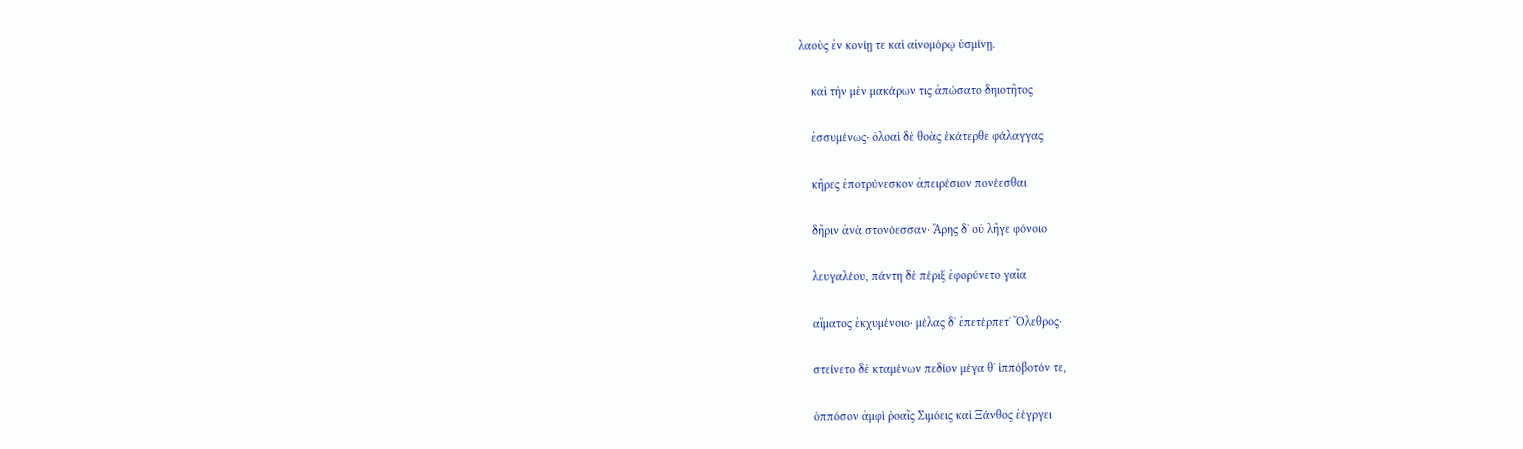λαοὺς ἐν κονίῃ τε καὶ αἰνομόρῳ ὑσμίνῃ.

    καὶ τὴν μὲν μακάρων τις ἀπώσατο δηιοτῆτος

    ἐσσυμένως· ὀλοαὶ δὲ θοὰς ἑκάτερθε φάλαγγας

    κῆρες ἐποτρύνεσκον ἀπειρέσιον πονέεσθαι

    δῆριν ἀνὰ στονόεσσαν· Ἄρης δʼ οὐ λῆγε φόνοιο

    λευγαλέου, πάντη δὲ πέριξ ἐφορύνετο γαῖα

    αἵματος ἐκχυμένοιο· μέλας δʼ ἐπετέρπετʼ Ὄλεθρος·

    στείνετο δὲ κταμένων πεδίον μέγα θʼ ἱππόβοτόν τε,

    ὁππόσον ἀμφὶ ῥοαῖς Σιμόεις καὶ Ξάνθος ἐέγργει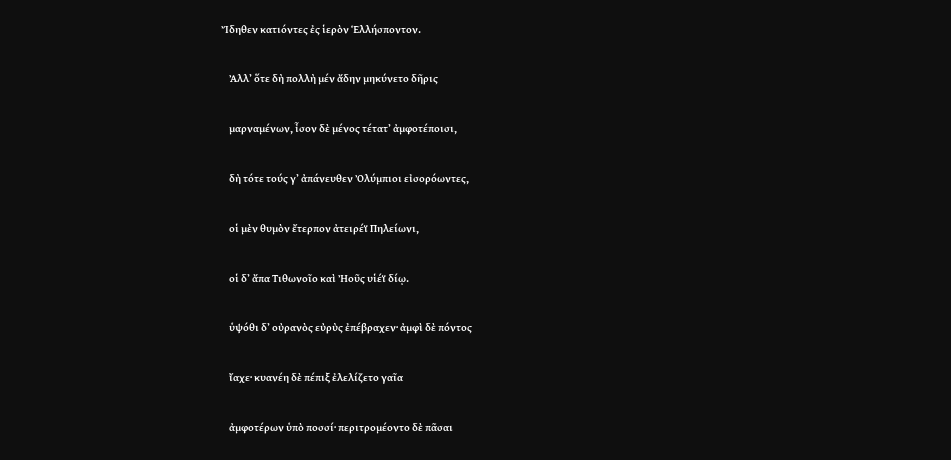Ἴδηθεν κατιόντες ἐς ἱερὸν Ἑλλήσποντον.

    Ἀλλʼ ὅτε δὴ πολλὴ μέν ἄδην μηκύνετο δῆρις

    μαρναμένων, ἶσον δὲ μένος τέτατʼ ἀμφοτέποισι,

    δὴ τότε τούς γʼ ἀπάνευθεν Ὀλύμπιοι εἰσορόωντες,

    οἱ μὲν θυμὸν ἔτερπον ἀτειρέϊ Πηλείωνι,

    οἱ δʼ ἄπα Τιθωνοῖο καὶ Ἠοῦς υἱέϊ δίῳ.

    ὑψόθι δʼ οὐρανὸς εὐρὺς ἐπέβραχεν· ἀμφὶ δὲ πόντος

    ἴαχε· κυανέη δὲ πέπιξ ἐλελίζετο γαῖα

    ἀμφοτέρων ὑπὸ ποσσί· περιτρομέοντο δὲ πᾶσαι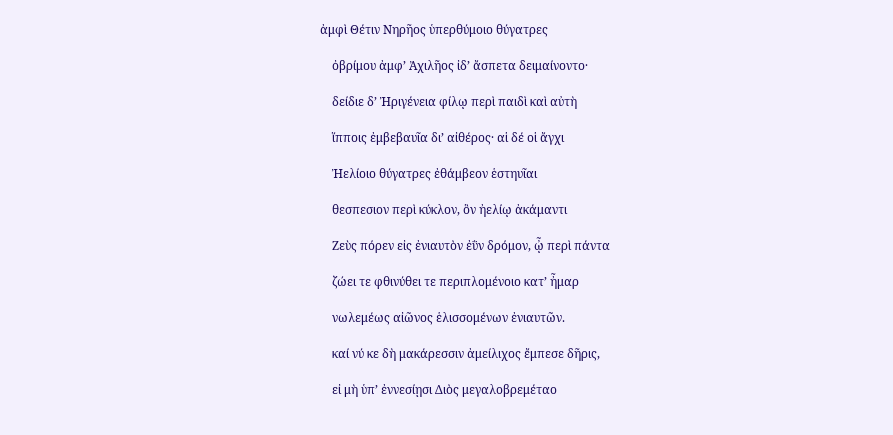ἀμφὶ Θέτιν Νηρῆος ὑπερθύμοιο θύγατρες

    ὀβρίμου ἀμφʼ Ἀχιλῆος ἰδʼ ἄσπετα δειμαίνοντο·

    δείδιε δʼ Ἠριγένεια φίλῳ περὶ παιδὶ καὶ αὐτὴ

    ἵπποις ἐμβεβαυῖα διʼ αἰθέρος· αἱ δέ οἱ ἄγχι

    Ἠελίοιο θύγατρες ἐθάμβεον ἑστηυῖαι

    θεσπεσιον περὶ κύκλον, ὃν ἠελίῳ ἀκάμαντι

    Ζεὺς πόρεν εἰς ἐνιαυτὸν ἐῢν δρόμον, ᾦ περὶ πάντα

    ζώει τε φθινύθει τε περιπλομένοιο κατʼ ἦμαρ

    νωλεμέως αἰῶνος ἑλισσομένων ἐνιαυτῶν.

    καί νύ κε δὴ μακάρεσσιν ἀμείλιχος ἔμπεσε δῆρις,

    εἰ μὴ ὑπʼ ἐννεσίῃσι Διὸς μεγαλοβρεμέταο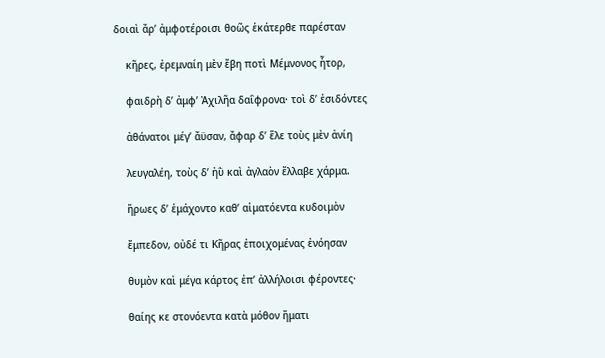δοιαὶ ἄρʼ ἀμφοτέροισι θοῶς ἑκάτερθε παρέσταν

    κῆρες, ἐρεμναίη μὲν ἔβη ποτὶ Μέμνονος ἦτορ,

    φαιδρὴ δʼ ἀμφʼ Ἀχιλῆα δαΐφρονα· τοὶ δʼ ἐσιδόντες

    ἀθάνατοι μέγʼ ἄϋσαν, ἄφαρ δʼ ἕλε τοὺς μὲν ἀνίη

    λευγαλέη, τοὺς δʼ ἠῢ καὶ ἀγλαὸν ἔλλαβε χάρμα.

    ἥρωες δʼ ἐμάχοντο καθʼ αἱματόεντα κυδοιμὸν

    ἔμπεδον, οὐδέ τι Κῆρας ἐποιχομένας ἐνόησαν

    θυμὸν καὶ μέγα κάρτος ἐπʼ ἀλλήλοισι φέροντες·

    θαίης κε στονόεντα κατὰ μόθον ἤματι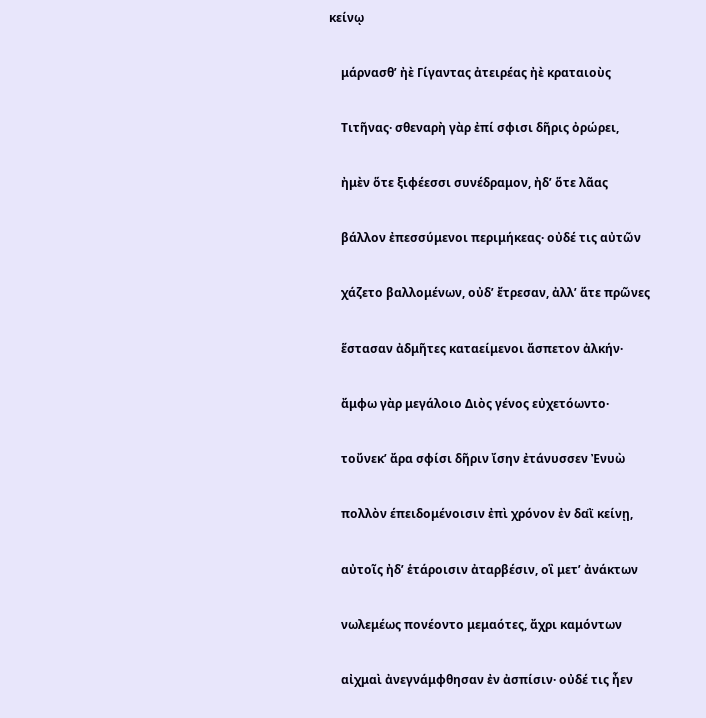κείνῳ

    μάρνασθʼ ἠὲ Γίγαντας ἀτειρέας ἠὲ κραταιοὺς

    Τιτῆνας· σθεναρὴ γὰρ ἐπί σφισι δῆρις ὀρώρει,

    ἠμὲν ὅτε ξιφέεσσι συνέδραμον, ἠδʼ ὅτε λᾶας

    βάλλον ἐπεσσύμενοι περιμήκεας· οὐδέ τις αὐτῶν

    χάζετο βαλλομένων, οὐδʼ ἔτρεσαν, ἀλλʼ ἅτε πρῶνες

    ἕστασαν ἀδμῆτες καταείμενοι ἄσπετον ἀλκήν·

    ἄμφω γὰρ μεγάλοιο Διὸς γένος εὐχετόωντο·

    τοὔνεκʼ ἄρα σφίσι δῆριν ἴσην ἐτάνυσσεν Ἐνυὼ

    πολλὸν έπειδομένοισιν ἐπὶ χρόνον ἐν δαῒ κείνῃ,

    αὐτοῖς ἠδʼ ἑτάροισιν ἀταρβέσιν, οἳ μετʼ ἀνάκτων

    νωλεμέως πονέοντο μεμαότες, ἄχρι καμόντων

    αἰχμαὶ ἀνεγνάμφθησαν ἐν ἀσπίσιν· οὐδέ τις ἦεν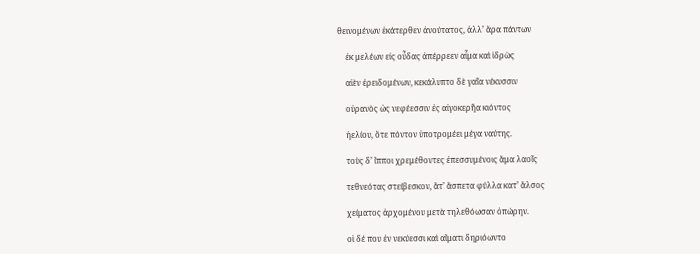θεινομένων ἑκάτερθεν ἀνούτατος, ἀλλʼ ἄρα πάντων

    ἐκ μελέων εἰς οὖδας ἀπέρρεεν αἶμα καὶ ἱδρὼς

    αἰὲν ἐρειδομένων, κεκάλυπτο δὲ γαῖα νέκυσσιν

    οὐρανὸς ὡς νεφέεσσιν ἐς αἰγοκερῆα κιόντος

    ἠελίου, ὅτε πόντον ὑποτρομέει μέγα ναύτης.

    τοὺς δʼ ἵπποι χρεμέθοντες ἐπεσσυμένοις ἅμα λαοῖς

    τεθνεότας στείβεσκον, ἅτʼ ἄσπετα φύλλα κατʼ ἄλσος

    χείματος ἀρχομένου μετὰ τηλεθόωσαν ὀπώρην.

    οἱ δέ που ἐν νεκύεσσι καὶ αἵματι δηριόωντο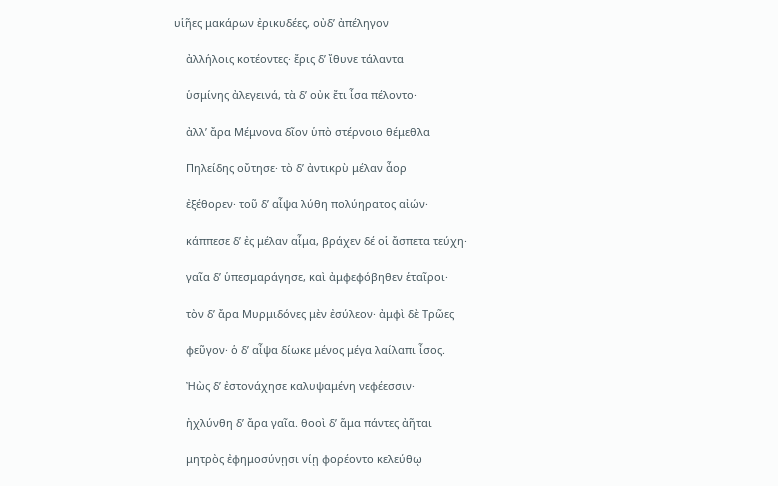υἱῆες μακάρων ἐρικυδέες, οὐδʼ ἀπέληγον

    ἀλλήλοις κοτέοντες· ἔρις δʼ ἴθυνε τάλαντα

    ὑσμίνης ἀλεγεινά, τὰ δʼ οὐκ ἔτι ἶσα πέλοντο·

    ἀλλʼ ἄρα Μέμνονα δῖον ὑπὸ στέρνοιο θέμεθλα

    Πηλείδης οὔτησε· τὸ δʼ ἀντικρὺ μέλαν ἆορ

    ἐξέθορεν· τοῦ δʼ αἶψα λύθη πολύηρατος αἰών·

    κάππεσε δʼ ἐς μέλαν αἷμα, βράχεν δέ οἱ ἄσπετα τεύχη·

    γαῖα δʼ ὑπεσμαράγησε, καὶ ἀμφεφόβηθεν ἑταῖροι·

    τὸν δʼ ἄρα Μυρμιδόνες μὲν ἐσύλεον· ἀμφὶ δὲ Τρῶες

    φεῦγον· ὁ δʼ αἶψα δίωκε μένος μέγα λαίλαπι ἶσος.

    Ἠὼς δʼ ἐστονάχησε καλυψαμένη νεφέεσσιν·

    ἠχλύνθη δʼ ἄρα γαῖα. θοοὶ δʼ ἅμα πάντες ἀῆται

    μητρὸς ἐφημοσύνῃσι νίῃ φορέοντο κελεύθῳ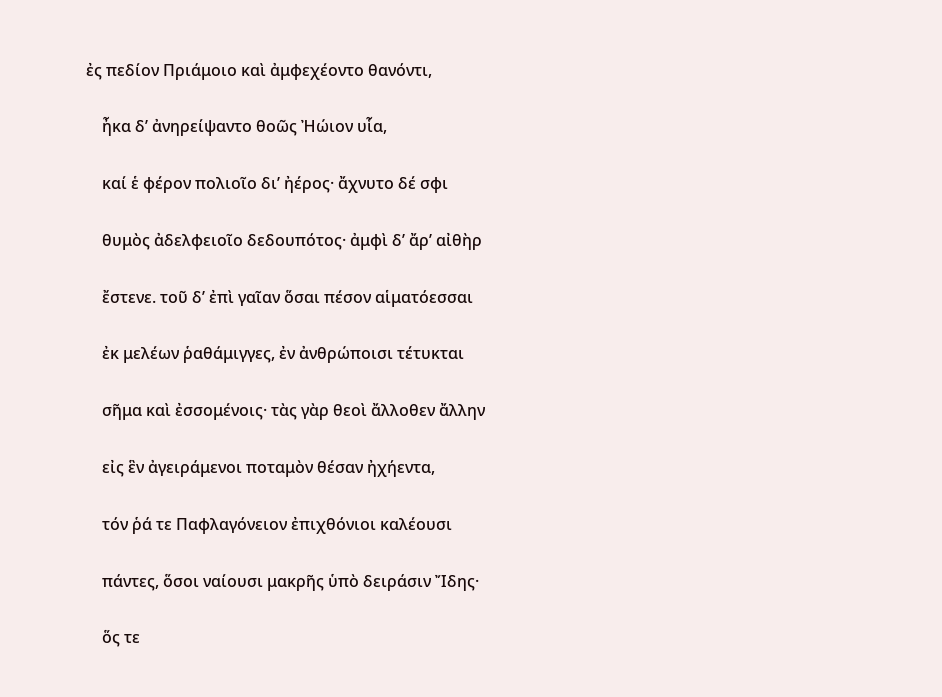ἐς πεδίον Πριάμοιο καὶ ἀμφεχέοντο θανόντι,

    ἦκα δʼ ἀνηρείψαντο θοῶς Ἠώιον υἷα,

    καί ἑ φέρον πολιοῖο διʼ ἠέρος· ἄχνυτο δέ σφι

    θυμὸς ἀδελφειοῖο δεδουπότος· ἀμφὶ δʼ ἄρʼ αἰθὴρ

    ἔστενε. τοῦ δʼ ἐπὶ γαῖαν ὅσαι πέσον αἱματόεσσαι

    ἐκ μελέων ῥαθάμιγγες, ἐν ἀνθρώποισι τέτυκται

    σῆμα καὶ ἐσσομένοις· τὰς γὰρ θεοὶ ἄλλοθεν ἄλλην

    εἰς ἓν ἀγειράμενοι ποταμὸν θέσαν ἠχήεντα,

    τόν ῥά τε Παφλαγόνειον ἐπιχθόνιοι καλέουσι

    πάντες, ὅσοι ναίουσι μακρῆς ὑπὸ δειράσιν Ἴδης·

    ὅς τε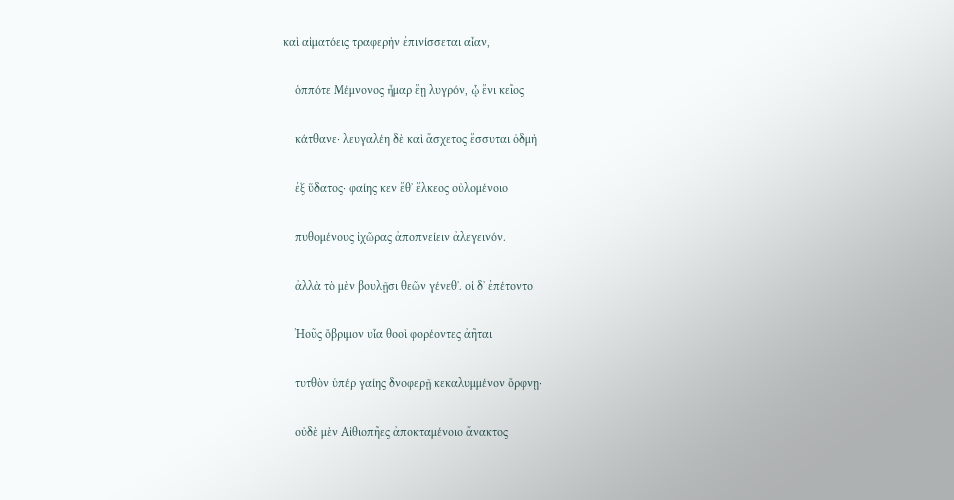καὶ αἱματόεις τραφερὴν ἐπινίσσεται αἶαν,

    ὁππότε Μέμνονος ἦμαρ ἔῃ λυγρόν, ᾧ ἔνι κεῖος

    κάτθανε· λευγαλέη δὲ καὶ ἄσχετος ἔσσυται ὀδμὴ

    ἐξ ὕδατος· φαίης κεν ἔθʼ ἕλκεος οὐλομένοιο

    πυθομένους ἰχῶρας ἀποπνείειν ἀλεγεινόν.

    ἀλλὰ τὸ μὲν βουλῇσι θεῶν γένεθʼ. οἱ δʼ ἐπέτοντο

    Ἠοῦς ὄβριμον υἷα θοοὶ φορέοντες ἀῆται

    τυτθὸν ὑπέρ γαίης δνοφερῇ κεκαλυμμένον ὄρφνῃ·

    οὐδὲ μὲν Αἰθιοπῆες ἀποκταμένοιο ἄνακτος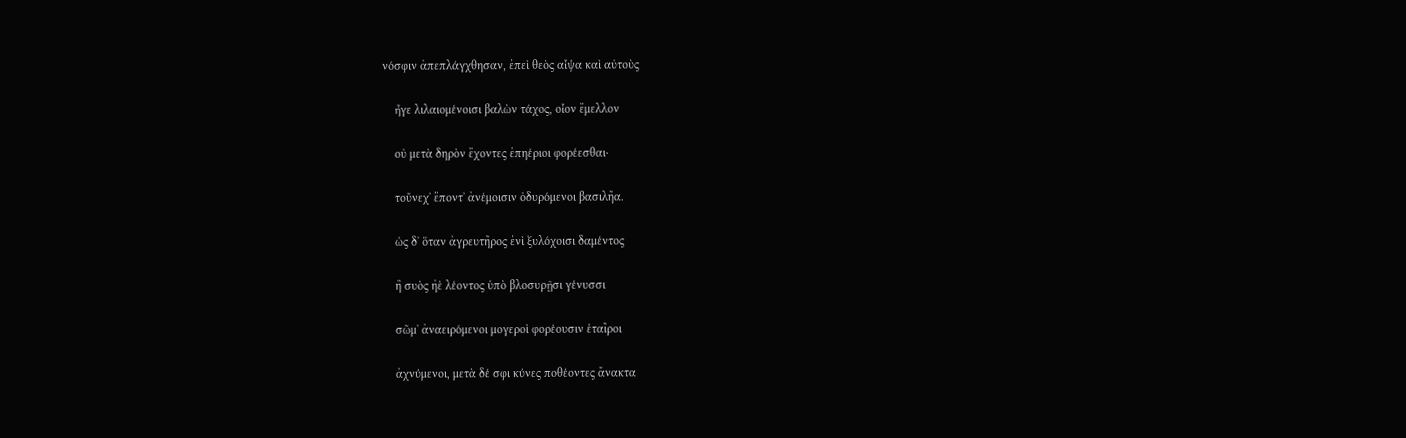νόσφιν ἀπεπλάγχθησαν, ἐπεὶ θεὸς αἶψα καὶ αὐτοὺς

    ἦγε λιλαιομένοισι βαλὼν τάχος, οἶον ἔμελλον

    οὐ μετὰ δηρὸν ἔχοντες ἐπηέριοι φορέεσθαι·

    τοὔνεχʼ ἕποντʼ ἀνέμοισιν ὀδυρόμενοι βασιλῆα.

    ὡς δʼ ὅταν ἀγρευτῆρος ἐνὶ ξυλόχοισι δαμέντος

    ἢ συὸς ἠὲ λέοντος ὑπὸ βλοσυρῇσι γένυσσι

    σῶμʼ ἀναειρόμενοι μογεροὶ φορέουσιν ἑταῖροι

    ἀχνύμενοι, μετὰ δέ σφι κύνες ποθέοντες ἄνακτα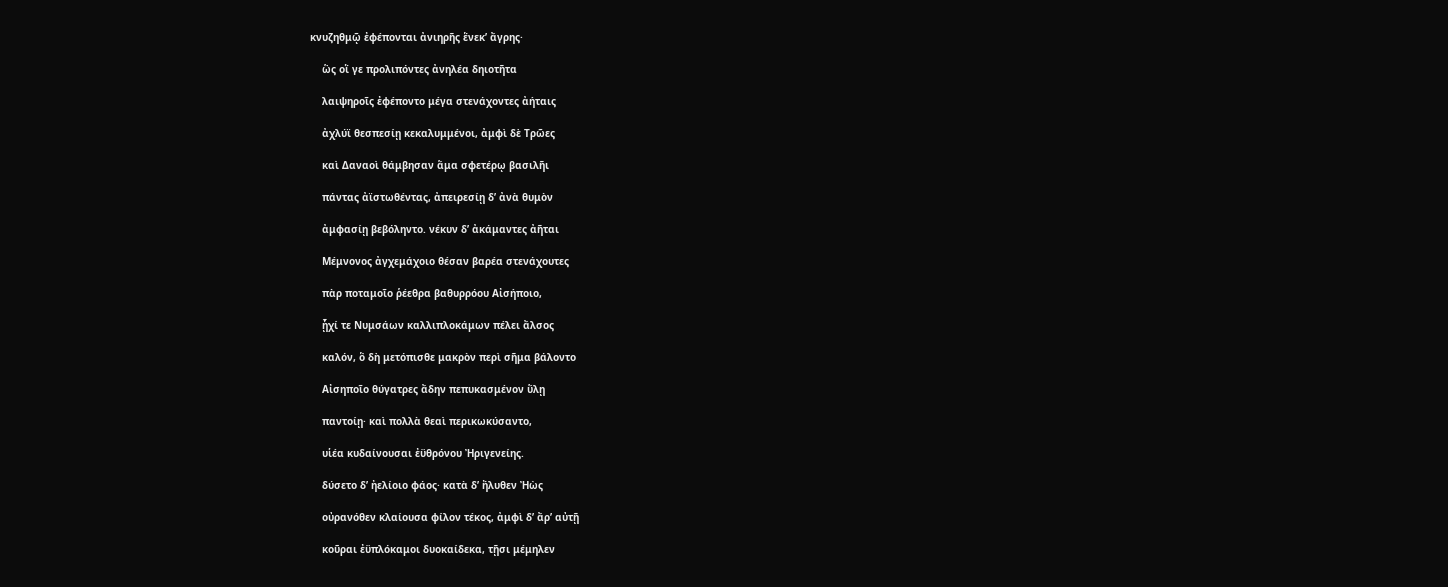κνυζηθμῷ ἐφέπονται ἀνιηρῆς ἕνεκʼ ἄγρης·

    ὣς οἵ γε προλιπόντες ἀνηλέα δηιοτῆτα

    λαιψηροῖς ἐφέποντο μέγα στενάχοντες ἀήταις

    ἀχλύϊ θεσπεσίῃ κεκαλυμμένοι, ἀμφὶ δὲ Τρῶες

    καὶ Δαναοὶ θάμβησαν ἅμα σφετέρῳ βασιλῆι

    πάντας ἀϊστωθέντας, ἀπειρεσίῃ δʼ ἀνὰ θυμὸν

    ἀμφασίῃ βεβόληντο. νέκυν δʼ ἀκάμαντες ἀῆται

    Μέμνονος ἀγχεμάχοιο θέσαν βαρέα στενάχουτες

    πὰρ ποταμοῖο ῥέεθρα βαθυρρόου Αἰσήποιο,

    ᾗχί τε Νυμσάων καλλιπλοκάμων πέλει ἄλσος

    καλόν, ὃ δὴ μετόπισθε μακρὸν περὶ σῆμα βάλοντο

    Αἰσηποῖο θύγατρες ἄδην πεπυκασμένον ὕλῃ

    παντοίῃ· καὶ πολλὰ θεαὶ περικωκύσαντο,

    υἱέα κυδαίνουσαι ἐϋθρόνου Ἠριγενείης.

    δύσετο δʼ ἠελίοιο φάος· κατὰ δʼ ἤλυθεν Ἠὼς

    οὐρανόθεν κλαίουσα φίλον τέκος, ἀμφὶ δʼ ἄρʼ αὐτῇ

    κοῦραι ἐϋπλόκαμοι δυοκαίδεκα, τῇσι μέμηλεν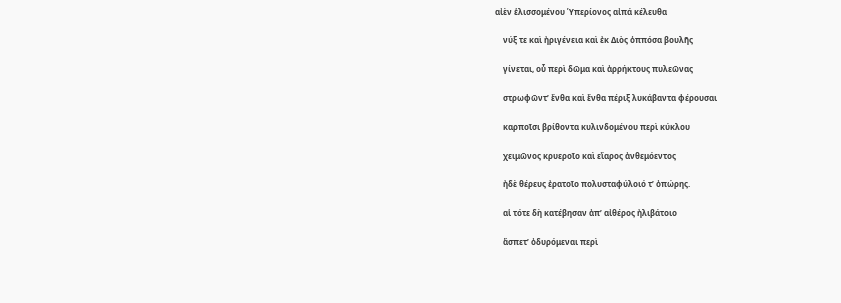αἰὲν ἑλισσομένου Ὑπερίονος αἰπά κέλευθα

    νύξ τε καὶ ἠριγένεια καὶ ἐκ Διὸς ὁππόσα βουλῆς

    γίνεται, οὗ περὶ δῶμα καὶ ἀρρήκτους πυλεῶνας

    στρωφῶντʼ ἔνθα καὶ ἔνθα πέριξ λυκάβαντα φέρουσαι

    καρποῖσι βρίθοντα κυλινδομένου περὶ κύκλου

    χειμῶνος κρυεροῖο καὶ εἴαρος ἀνθεμόεντος

    ἠδὲ θέρευς ἐρατοῖο πολυσταφύλοιό τʼ ὀπώρης.

    αἱ τότε δὴ κατέβησαν ἀπʼ αἰθέρος ἠλιβάτοιο

    ἄσπετʼ ὀδυρόμεναι περὶ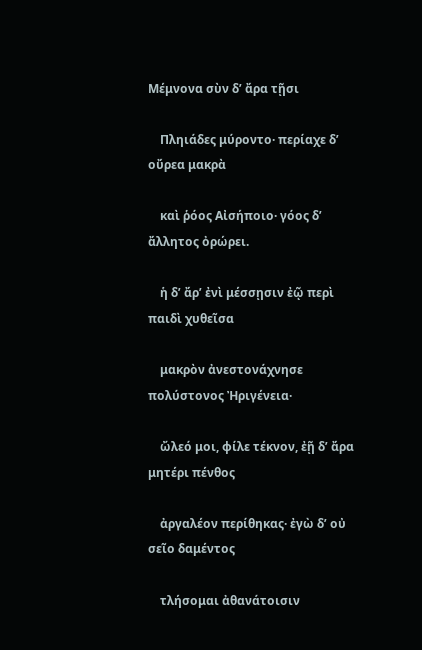Μέμνονα σὺν δʼ ἄρα τῇσι

    Πληιάδες μύροντο· περίαχε δʼ οὔρεα μακρὰ

    καὶ ῥόος Αἰσήποιο· γόος δʼ ἄλλητος ὀρώρει.

    ἡ δʼ ἄρʼ ἐνὶ μέσσῃσιν ἐῷ περὶ παιδὶ χυθεῖσα

    μακρὸν ἀνεστονάχνησε πολύστονος Ἠριγένεια·

    ὤλεό μοι, φίλε τέκνον, ἐῇ δʼ ἄρα μητέρι πένθος

    ἀργαλέον περίθηκας· ἐγὼ δʼ οὐ σεῖο δαμέντος

    τλήσομαι ἀθανάτοισιν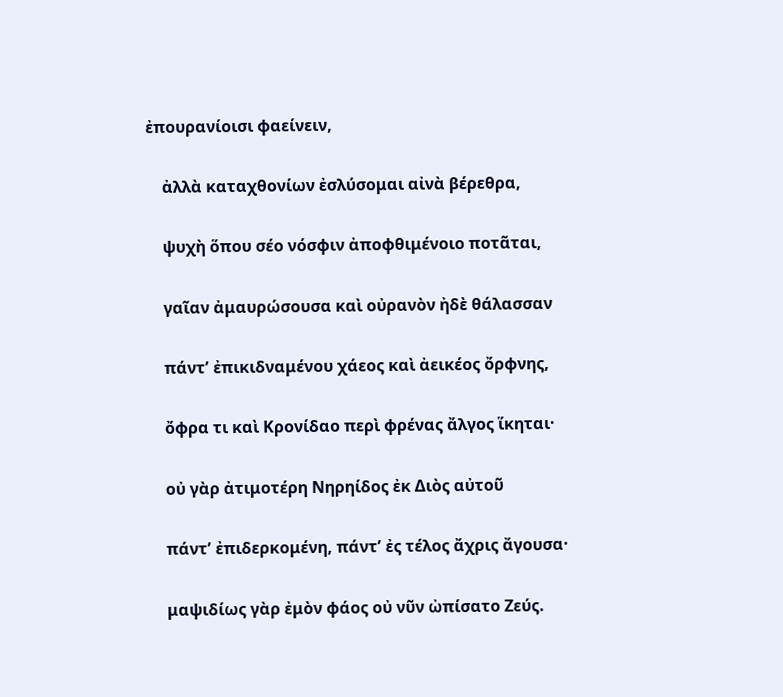ἐπουρανίοισι φαείνειν,

    ἀλλὰ καταχθονίων ἐσλύσομαι αἰνὰ βέρεθρα,

    ψυχὴ ὅπου σέο νόσφιν ἀποφθιμένοιο ποτᾶται,

    γαῖαν ἀμαυρώσουσα καὶ οὐρανὸν ἠδὲ θάλασσαν

    πάντʼ ἐπικιδναμένου χάεος καὶ ἀεικέος ὄρφνης,

    ὄφρα τι καὶ Κρονίδαο περὶ φρένας ἄλγος ἵκηται·

    οὐ γὰρ ἀτιμοτέρη Νηρηίδος ἐκ Διὸς αὐτοῦ

    πάντʼ ἐπιδερκομένη, πάντʼ ἐς τέλος ἄχρις ἄγουσα·

    μαψιδίως γὰρ ἐμὸν φάος οὐ νῦν ὠπίσατο Ζεύς.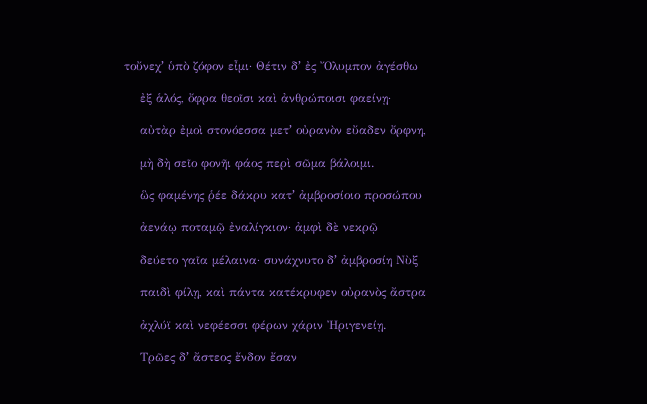τοὔνεχʼ ὑπὸ ζόφον εἶμι· Θέτιν δʼ ἐς Ὄλυμπον ἀγέσθω

    ἐξ ἁλός, ὄφρα θεοῖσι καὶ ἀνθρώποισι φαείνῃ·

    αὐτὰρ ἐμοὶ στονόεσσα μετʼ οὐρανὸν εὔαδεν ὄρφνη,

    μὴ δὴ σεῖο φονῆι φάος περὶ σῶμα βάλοιμι.

    ὣς φαμένης ῥέε δάκρυ κατʼ ἀμβροσίοιο προσώπου

    ἀενάῳ ποταμῷ ἐναλίγκιον· ἀμφὶ δὲ νεκρῷ

    δεύετο γαῖα μέλαινα· συνάχνυτο δʼ ἀμβροσίη Νὺξ

    παιδὶ φίλῃ, καὶ πάντα κατέκρυφεν οὐρανὸς ἄστρα

    ἀχλύϊ καὶ νεφέεσσι φέρων χάριν Ἠριγενείῃ.

    Τρῶες δʼ ἄστεος ἔνδον ἔσαν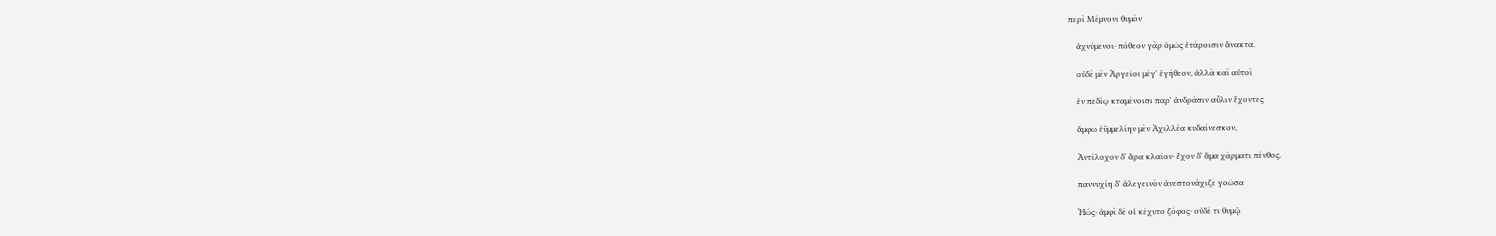περὶ Μέμνονι θυμὸν

    ἀχνύμενοι· πόθεον γὰρ ὁμῶς ἑτάροισιν ἄνακτα.

    οὐδὲ μὲν Ἀργεῖοι μέγʼ ἐγήθεον, ἀλλὰ καὶ αὐτοὶ

    ἐν πεδίῳ κταμένοισι παρʼ ἀνδράσιν αὖλιν ἔχοντες

    ἄμφω ἐϋμμελίην μὲν Ἀχιλλέα κυδαίνεσκον,

    Ἀντίλοχον δʼ ἄρα κλαῖον· ἔχον δʼ ἅμα χάρματι πένθος.

    παννυχίη δʼ ἀλεγεινὸν ἀνεστονάχιζε γοῶσα

    Ἠώς· ἀμφὶ δέ οἱ κέχυτο ζόφος· οὐδέ τι θυμῷ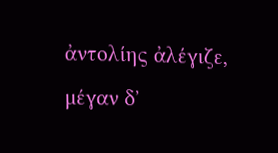ἀντολίης ἀλέγιζε, μέγαν δʼ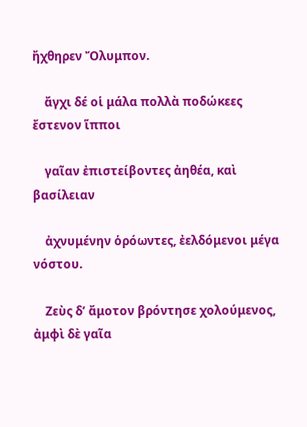ἤχθηρεν Ὄλυμπον.

    ἄγχι δέ οἱ μάλα πολλὰ ποδώκεες ἔστενον ἵπποι

    γαῖαν ἐπιστείβοντες ἀηθέα, καὶ βασίλειαν

    ἀχνυμένην ὁρόωντες, ἐελδόμενοι μέγα νόστου.

    Ζεὺς δʼ ἄμοτον βρόντησε χολούμενος, ἀμφὶ δὲ γαῖα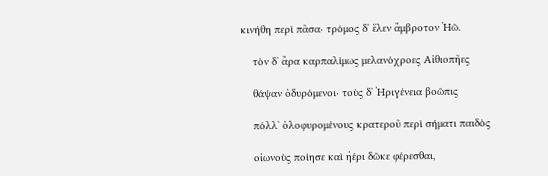κινήθη περὶ πᾶσα· τρόμος δʼ ἕλεν ἄμβροτον Ἠῶ.

    τὸν δʼ ἄρα καρπαλίμως μελανόχροες Αἰθιοπῆες

    θάψαν ὀδυρόμενοι· τοὺς δʼ Ἠριγένεια βοῶπις

    πόλλʼ ὀλοφυρομένους κρατεροῦ περὶ σήματι παιδὸς

    οἰωνοὺς ποίησε καὶ ἠέρι δῶκε φέρεσθαι,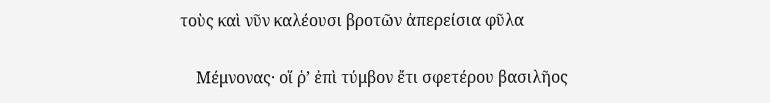τοὺς καὶ νῦν καλέουσι βροτῶν ἀπερείσια φῦλα

    Μέμνονας· οἵ ῥʼ ἐπὶ τύμβον ἔτι σφετέρου βασιλῆος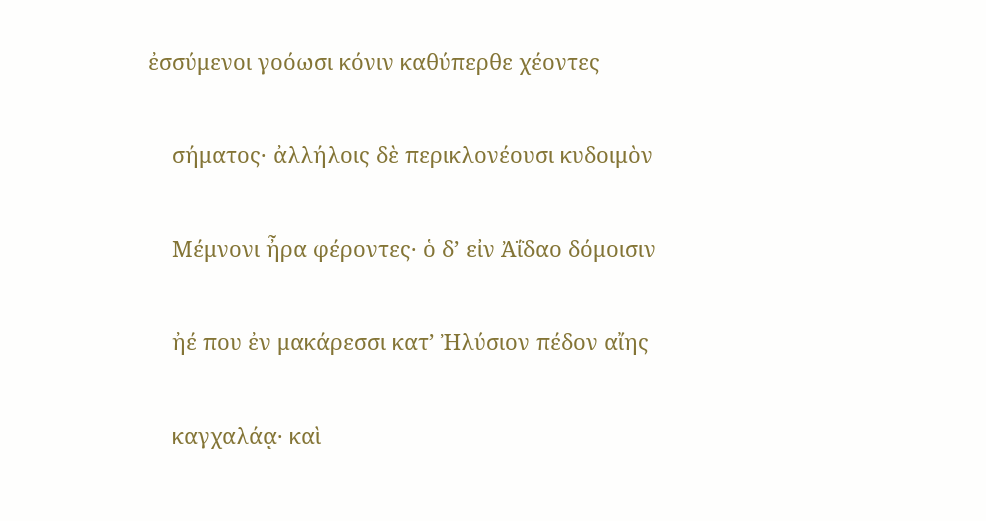ἐσσύμενοι γοόωσι κόνιν καθύπερθε χέοντες

    σήματος· ἀλλήλοις δὲ περικλονέουσι κυδοιμὸν

    Μέμνονι ἦρα φέροντες· ὁ δʼ εἰν Ἀΐδαο δόμοισιν

    ἠέ που ἐν μακάρεσσι κατʼ Ἠλύσιον πέδον αἴης

    καγχαλάᾳ· καὶ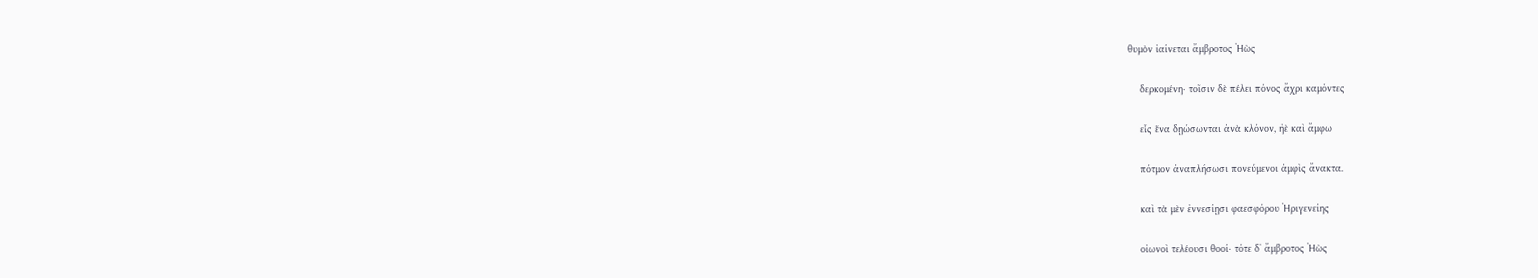θυμὸν ἰαίνεται ἄμβροτος Ἠὼς

    δερκομένη· τοῖσιν δὲ πέλει πόνος ἄχρι καμόντες

    εἷς ἕνα δῃώσωνται ἀνὰ κλόνον, ἠὲ καὶ ἄμφω

    πότμον ἀναπλήσωσι πονεύμενοι ἀμφὶς ἄνακτα.

    καὶ τὰ μὲν ἐννεσίῃσι φαεσφόρου Ἠριγενείης

    οἰωνοὶ τελέουσι θοοί· τότε δʼ ἄμβροτος Ἠὼς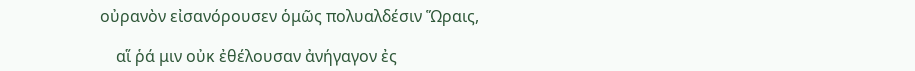οὐρανὸν εἰσανόρουσεν ὁμῶς πολυαλδέσιν Ὥραις,

    αἵ ῥά μιν οὐκ ἐθέλουσαν ἀνήγαγον ἐς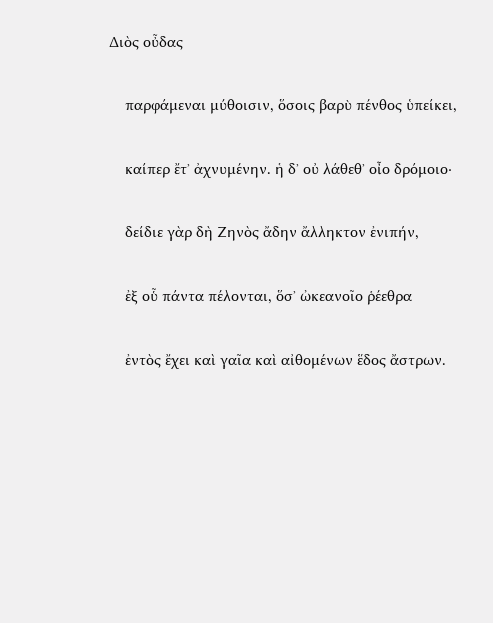Διὸς οὖδας

    παρφάμεναι μύθοισιν, ὅσοις βαρὺ πένθος ὑπείκει,

    καίπερ ἔτʼ ἀχνυμένην. ἡ δʼ οὐ λάθεθʼ οἶο δρόμοιο·

    δείδιε γὰρ δὴ Ζηνὸς ἄδην ἄλληκτον ἐνιπήν,

    ἐξ οὗ πάντα πέλονται, ὅσʼ ὠκεανοῖο ῥέεθρα

    ἐντὸς ἔχει καὶ γαῖα καὶ αἰθομένων ἕδος ἄστρων.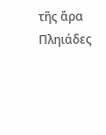τῆς ἄρα Πληιάδες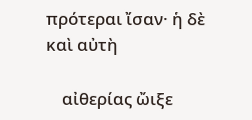πρότεραι ἴσαν· ἡ δὲ καὶ αὐτὴ

    αἰθερίας ὤιξε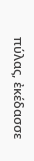πύλας, ἐκέδασσε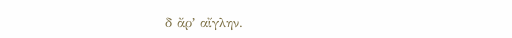δ ἄρʼ αἴγλην.